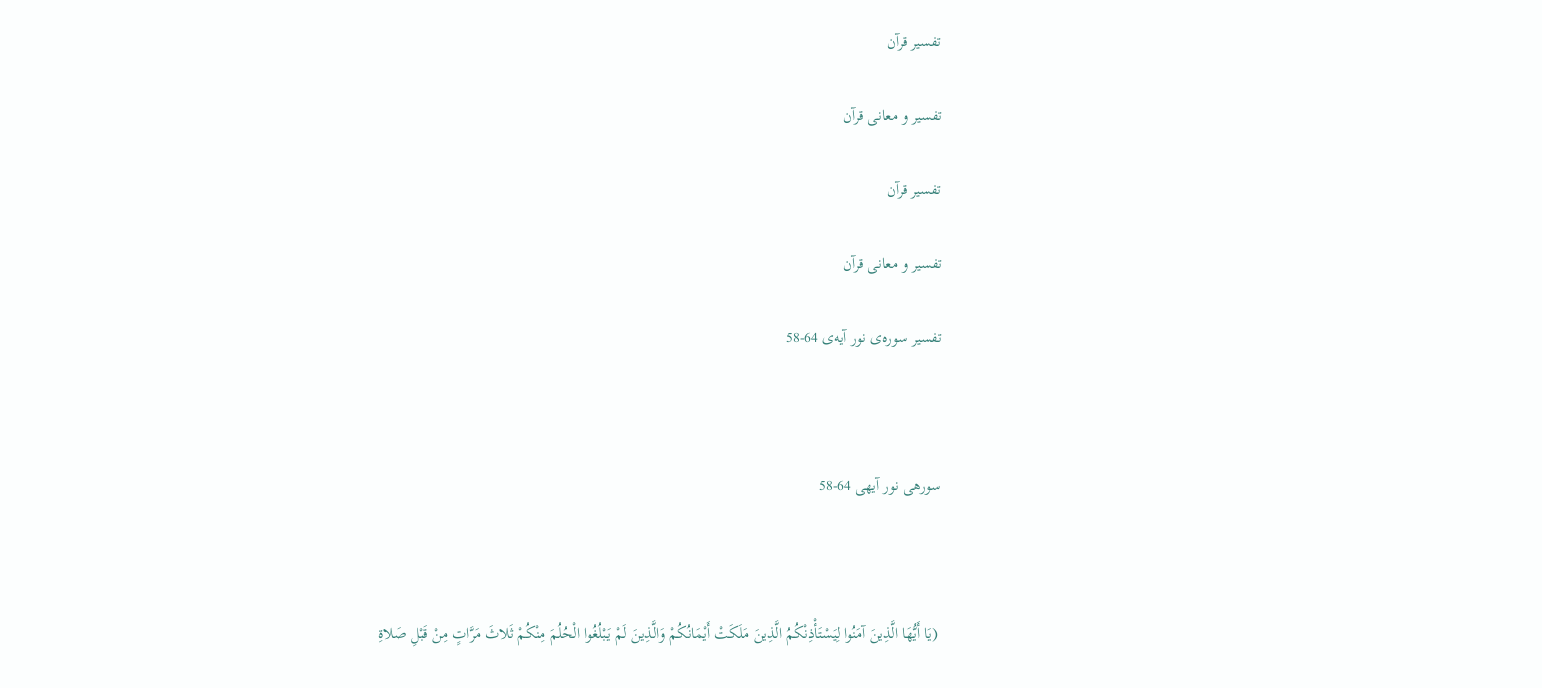تفسیر قرآن

تفسیر و معانی قرآن

تفسیر قرآن

تفسیر و معانی قرآن

تفسیر سوره‌ی نور آیه‌ی 64-58



سورهی نور آیهی 64-58



 (یَا أَیُّهَا الَّذِینَ آمَنُوا لِیَسْتَأْذِنْکُمُ الَّذِینَ مَلَکَتْ أَیْمَانُکُمْ وَالَّذِینَ لَمْ یَبْلُغُوا الْحُلُمَ مِنْکُمْ ثَلاثَ مَرَّاتٍ مِنْ قَبْلِ صَلاةِ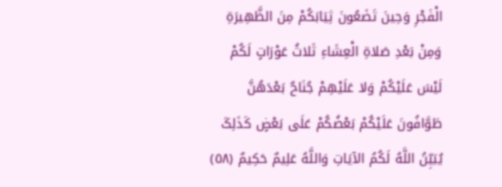الْفَجْرِ وَحِینَ تَضَعُونَ ثِیَابَکُمْ مِنَ الظَّهِیرَةِ وَمِنْ بَعْدِ صَلاةِ الْعِشَاءِ ثَلاثُ عَوْرَاتٍ لَکُمْ لَیْسَ عَلَیْکُمْ وَلا عَلَیْهِمْ جُنَاحٌ بَعْدَهُنَّ طَوَّافُونَ عَلَیْکُمْ بَعْضُکُمْ عَلَى بَعْضٍ کَذَلِکَ یُبَیِّنُ اللَّهُ لَکُمُ الآیَاتِ وَاللَّهُ عَلِیمٌ حَکِیمٌ (٥٨)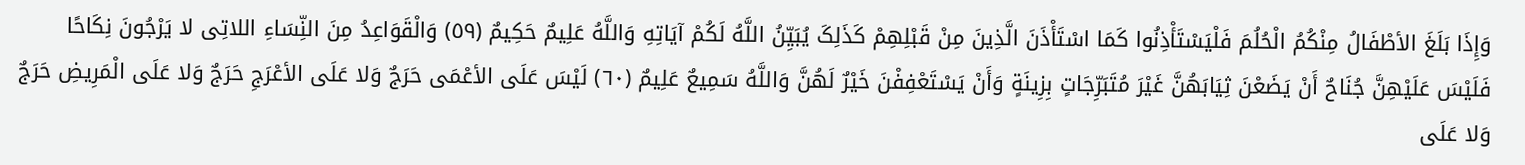وَإِذَا بَلَغَ الأطْفَالُ مِنْکُمُ الْحُلُمَ فَلْیَسْتَأْذِنُوا کَمَا اسْتَأْذَنَ الَّذِینَ مِنْ قَبْلِهِمْ کَذَلِکَ یُبَیِّنُ اللَّهُ لَکُمْ آیَاتِهِ وَاللَّهُ عَلِیمٌ حَکِیمٌ (٥٩) وَالْقَوَاعِدُ مِنَ النِّسَاءِ اللاتِی لا یَرْجُونَ نِکَاحًا فَلَیْسَ عَلَیْهِنَّ جُنَاحٌ أَنْ یَضَعْنَ ثِیَابَهُنَّ غَیْرَ مُتَبَرِّجَاتٍ بِزِینَةٍ وَأَنْ یَسْتَعْفِفْنَ خَیْرٌ لَهُنَّ وَاللَّهُ سَمِیعٌ عَلِیمٌ (٦٠) لَیْسَ عَلَى الأعْمَى حَرَجٌ وَلا عَلَى الأعْرَجِ حَرَجٌ وَلا عَلَى الْمَرِیضِ حَرَجٌ وَلا عَلَى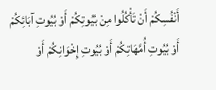أَنْفُسِکُمْ أَنْ تَأْکُلُوا مِنْ بُیُوتِکُمْ أَوْ بُیُوتِ آبَائِکُمْ أَوْ بُیُوتِ أُمَّهَاتِکُمْ أَوْ بُیُوتِ إِخْوَانِکُمْ أَوْ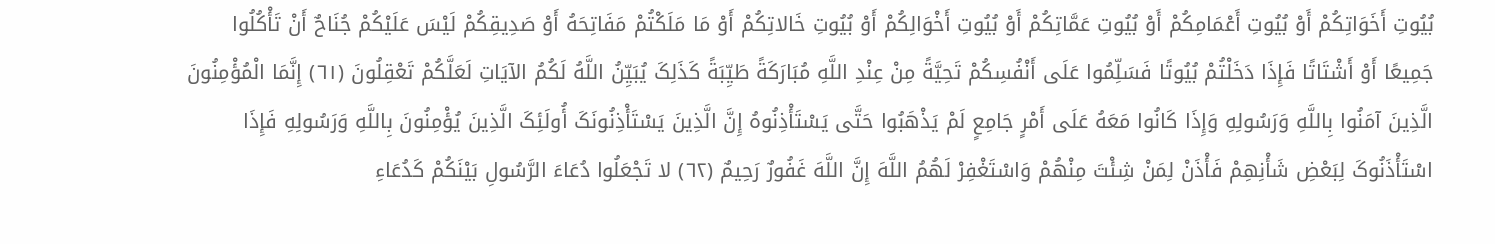بُیُوتِ أَخَوَاتِکُمْ أَوْ بُیُوتِ أَعْمَامِکُمْ أَوْ بُیُوتِ عَمَّاتِکُمْ أَوْ بُیُوتِ أَخْوَالِکُمْ أَوْ بُیُوتِ خَالاتِکُمْ أَوْ مَا مَلَکْتُمْ مَفَاتِحَهُ أَوْ صَدِیقِکُمْ لَیْسَ عَلَیْکُمْ جُنَاحٌ أَنْ تَأْکُلُوا جَمِیعًا أَوْ أَشْتَاتًا فَإِذَا دَخَلْتُمْ بُیُوتًا فَسَلِّمُوا عَلَى أَنْفُسِکُمْ تَحِیَّةً مِنْ عِنْدِ اللَّهِ مُبَارَکَةً طَیِّبَةً کَذَلِکَ یُبَیِّنُ اللَّهُ لَکُمُ الآیَاتِ لَعَلَّکُمْ تَعْقِلُونَ (٦١) إِنَّمَا الْمُؤْمِنُونَ الَّذِینَ آمَنُوا بِاللَّهِ وَرَسُولِهِ وَإِذَا کَانُوا مَعَهُ عَلَى أَمْرٍ جَامِعٍ لَمْ یَذْهَبُوا حَتَّى یَسْتَأْذِنُوهُ إِنَّ الَّذِینَ یَسْتَأْذِنُونَکَ أُولَئِکَ الَّذِینَ یُؤْمِنُونَ بِاللَّهِ وَرَسُولِهِ فَإِذَا اسْتَأْذَنُوکَ لِبَعْضِ شَأْنِهِمْ فَأْذَنْ لِمَنْ شِئْتَ مِنْهُمْ وَاسْتَغْفِرْ لَهُمُ اللَّهَ إِنَّ اللَّهَ غَفُورٌ رَحِیمٌ (٦٢) لا تَجْعَلُوا دُعَاءَ الرَّسُولِ بَیْنَکُمْ کَدُعَاءِ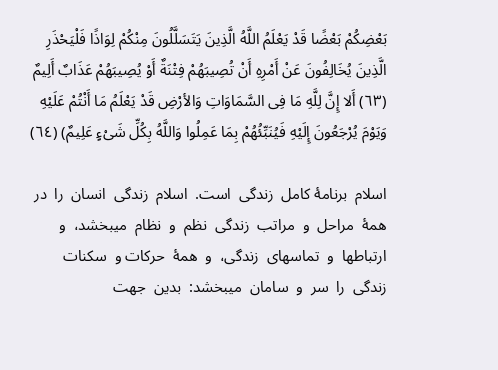بَعْضِکُمْ بَعْضًا قَدْ یَعْلَمُ اللَّهُ الَّذِینَ یَتَسَلَّلُونَ مِنْکُمْ لِوَاذًا فَلْیَحْذَرِ الَّذِینَ یُخَالِفُونَ عَنْ أَمْرِهِ أَنْ تُصِیبَهُمْ فِتْنَةٌ أَوْ یُصِیبَهُمْ عَذَابٌ أَلِیمٌ (٦٣) أَلا إِنَّ لِلَّهِ مَا فِی السَّمَاوَاتِ وَالأرْضِ قَدْ یَعْلَمُ مَا أَنْتُمْ عَلَیْهِ وَیَوْمَ یُرْجَعُونَ إِلَیْهِ فَیُنَبِّئُهُمْ بِمَا عَمِلُوا وَاللَّهُ بِکُلِّ شَیْءٍ عَلِیمٌ) (٦٤)

اسلام  برنامۀ کامل  زندگی  است.  اسلام  زندگی  انسان  را  در  همۀ  مراحل  و  مراتب  زندگی  نظم  و  نظام  میبخشد،  و  ارتباطها  و  تماسهای  زندگی،  و  همۀ  حرکات و  سکنات  زندگی  را  سر  و  سامان  میبخشد:  بدین  جهت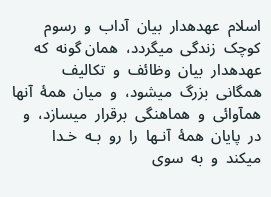اسلام  عهدهدار  بیان  آداب  و  رسوم  کوچک  زندگی  میگردد،  همان گونه  که  عهدهدار  بیان  وظائف  و  تکالیف  همگانی  بزرگ  میشود،  و  میان  همۀ  آنها  همآوائی  و  هماهنگی  برقرار  میسازد،  و  در  پایان  همۀ  آنـها  را  رو  بـه  خـدا  میکند  و  به  سوی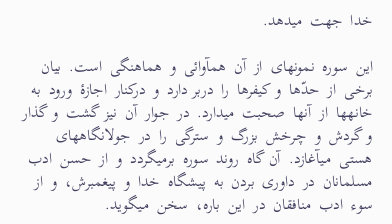خدا  جهت  میدهد.

این  سوره  نمونهای  از  آن  همآوائی  و  هماهنگی  است.  بیان  برخی  از  حدّها  و کیفرها  را  دربر دارد  و  درکنار  اجازۀ  ورود  به  خانهها  از  آنها  صحبت  میدارد.  در  جوار  آن  نیز گشت  و گذار  و گردش  و  چـرخش  بزرگ  و  سترگی  را  در  جولانگاههای  هستی  مـیآغازد.  آن گاه  روند  سوره  برمیگردد  و  از  حسن  ادب  مسلمانان  در  داوری  بردن  به  پیشگاه  خدا  و  پیغمبرش،  و  از  سوء  ادب  منافقان  در  این  باره،  سخن  مـیگوید.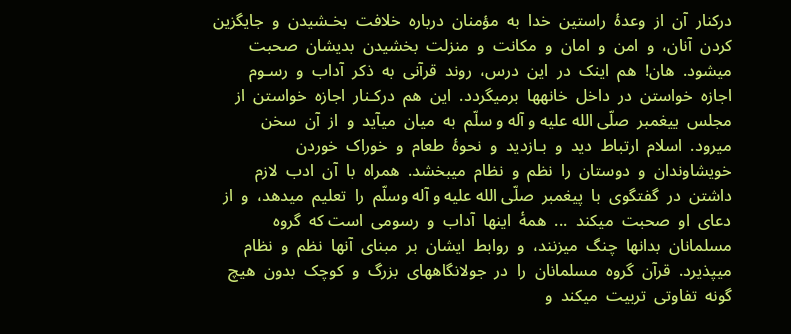درکنار  آن  از  وعدۀ  راستین  خدا  به  مؤمنان  درباره  خلافت  بخـشیدن  و  جایگزین کردن  آنان،  و  امن  و  امان  و  مکانت  و  منزلت  بخشیدن  بدیشان  صحبت  میشود.  هان!  هم  اینک  در  این  درس،  روند  قرآنی  به  ذکر  آداب  و  رسـوم  اجازه  خواستن  در  داخل  خانهها  برمیگردد.  این  هم  درکـنار  اجازه  خواستن  از  مجلس  ییغمبر  صلّی الله علیه و آله و سلّم  به  میان  میآید  و  از  آن  سخن  میرود.  اسلام  ارتباط  دید  و  بـازدید  و  نحوۀ  طعام  و  خوراک  خوردن  خویشاوندان  و  دوستان  را  نظم  و  نظام  میبخشد.  همراه  با  آن  ادب  لازم  داشتن  در  گفتگوی  با  پیغمبر  صلّی الله علیه و آله وسلّم  را  تعلیم  میدهد،  و  از  دعای  او  صحبت  میکند  ...  همۀ  اینها  آداب  و  رسومی  است که  گروه  مسلمانان  بدانها  چنگ  میزنند،  و  روابط  ایشان  بر  مبنای  آنها  نظم  و  نظام  میپذیرد.  قرآن  گروه  مسلمانان  را  در  جولانگاههای  بزرگ  و  کوچک  بدون  هیچ گونه  تفاوتی  تربیت  میکند  و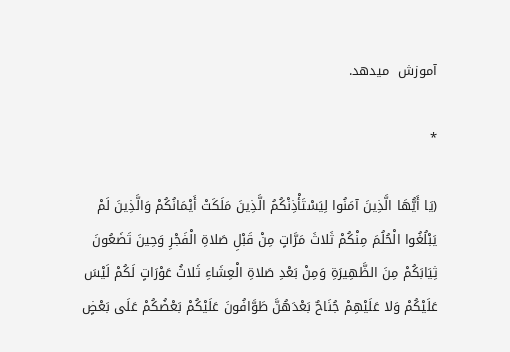آموزش  میدهد.

*

(یَا أَیُّهَا الَّذِینَ آمَنُوا لِیَسْتَأْذِنْکُمُ الَّذِینَ مَلَکَتْ أَیْمَانُکُمْ وَالَّذِینَ لَمْ یَبْلُغُوا الْحُلُمَ مِنْکُمْ ثَلاثَ مَرَّاتٍ مِنْ قَبْلِ صَلاةِ الْفَجْرِ وَحِینَ تَضَعُونَ ثِیَابَکُمْ مِنَ الظَّهِیرَةِ وَمِنْ بَعْدِ صَلاةِ الْعِشَاءِ ثَلاثُ عَوْرَاتٍ لَکُمْ لَیْسَ عَلَیْکُمْ وَلا عَلَیْهِمْ جُنَاحٌ بَعْدَهُنَّ طَوَّافُونَ عَلَیْکُمْ بَعْضُکُمْ عَلَى بَعْضٍ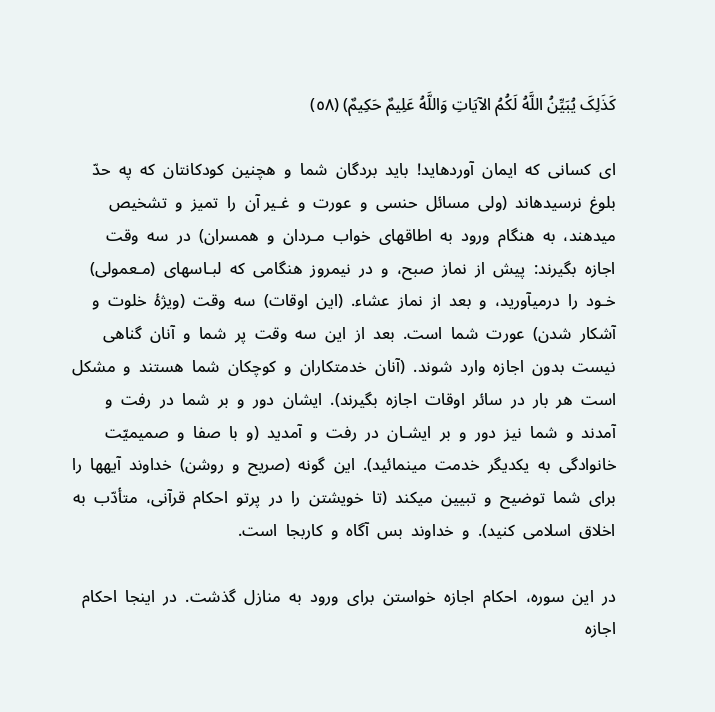کَذَلِکَ یُبَیِّنُ اللَّهُ لَکُمُ الآیَاتِ وَاللَّهُ عَلِیمٌ حَکِیمٌ) (٥٨)

ای  کسانی  که  ایمان  آوردهاید!  باید  بردگان  شما  و  هچنین  کودکانتان  که  په  حدّ  بلوغ  نرسیدهاند  (ولی  مسائل  حنسی  و  عورت  و  غـیر آن  را  تمیز  و  تشخیص  میدهند،  به  هنگام  ورود  به  اطاقهای  خواب  مـردان  و  همسران)  در  سه  وقت  اجازه  بگیرند:  پیش  از  نماز  صبح،  و  در  نیمروز  هنگامی  که  لبـاسهای  (مـعمولی)  خـود  را  درمیآورید،  و  بعد  از  نماز  عشاء.  (این  اوقات)  سه  وقت  (ویژۀ  خلوت  و  آشکار  شدن)  عورت  شما  است.  بعد  از  این  سه  وقت  پر  شما  و  آنان  گناهی  نیست  بدون  اجازه  وارد  شوند.  (آنان  خدمتکاران  و  کوچکان  شما  هستند  و  مشکل  است  هر  بار  در  سائر  اوقات  اجازه  بگیرند).  ایشان  دور  و  بر  شما  در  رفت  و  آمدند  و  شما  نیز  دور  و  بر  ایشـان  در  رفت  و  آمدید  (و  با  صفا  و  صمیمیّت  خانوادگی  به  یکدیگر  خدمت  مینمائید).  این  گونه  (صریح  و  روشن)  خداوند  آیهها  را  برای  شما  توضیح  و  تبیین  میکند  (تا  خویشتن  را  در  پرتو  احکام  قرآنی،  متأدّب  به  اخلاق  اسلامی  کنید).  و  خداوند  بس  آگاه  و  کاربجا  است‌.

در  این  سوره،  احکام  اجازه  خواستن  برای  ورود  به  منازل  گذشت.  در  اینجا  احکام  اجازه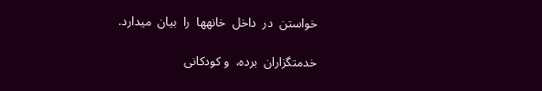خواستن  در  داخل  خانهها  را  بیان  میدارد.

خدمتگزاران  برده،  و کودکانی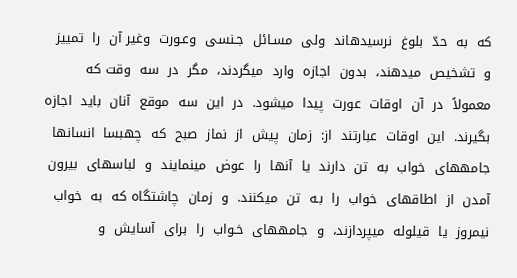که  به  حدّ  بلوغ  نرسیدهاند  ولی  مسـائل  جـنسی  وعـورت  وغیر آن  را  تمییز و  تشخیص  میدهند،  بدون  اجازه  وارد  میگردند،  مگر  در  سه  وقت که  معمولاً  در  آن  اوقات  عورت  پیدا  میشود.  در  این  سه  موقع  آنان  باید  اجازه  بگیرند.  این  اوقات  عبارتند  از:  زمان  پیش  از  نماز  صبح  که  چهبسا  انسانها  جامههای  خواب  به  تن  دارند  یا  آنها  را  عوض  مینمایند  و  لباسهای  بیرون  آمدن  از  اطاقهای  خواب  را  بـه  تن  میکنند.  و  زمان  چاشتگاه که  به  خواب  نیمروز  یا  قیلوله  میپردازند،  و  جامههای  خـواب  را  برای  آسایش  و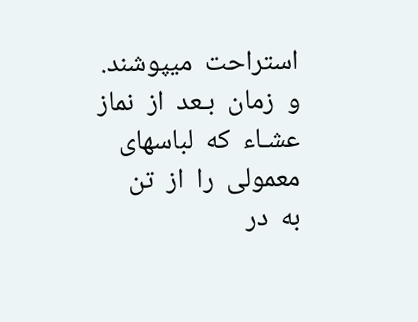استراحت  میپوشند.  و  زمان  بـعد  از  نماز  عشـاء  که  لباسهای  معمولی  را  از  تن  به  در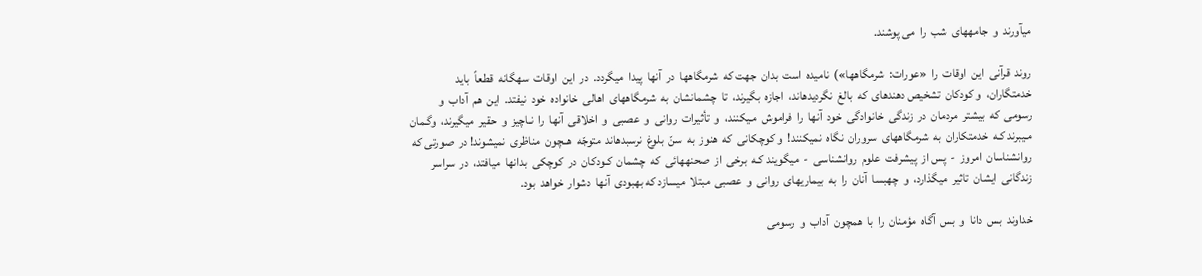میآورند  و  جامههای  شب  را  می پوشند.

روند  قرآنی  این  اوقات  را  «عورات:  شرمگاهها»)  نامیده  است  بدان  جهت که  شرمگاهها  در  آنها  پیدا  میگردد.  در  این  اوقات  سهگانه  قطعاً  باید  خدمتگاران،  و کودکان  تشخیص دهندهای  که  بالغ  نگردیدهاند،  اجازه  بگیرند،  تا  چشمانشان  به  شرمگاههای  اهالی  خانواده  خود  نیفتد.  این  هم  آداب  و  رسومی  که  بیشتر  مردمان  در  زندگی  خانوادگی  خود  آنها  را  فراموش  مـیکنند،  و  تأثیرات  روانی  و  عصبی  و  اخلاقی  آنها  را  نـاچیز  و  حقیر  میگیرند،  وگـمان  مـیبرند کـه  خدمتکاران  به  شرمگاههای  سروران  نگاه  نمیکنند!  و کوچکانی  که  هنوز  به  سنّ  بلوغ  نرسبدهاند  متوجّه  هــچون  مناظری  نمیشوند! در  صورتی که  روانشناسان  امروز  -  پس از  پیشرفت  علوم  روانشناسی  -  میگویند کـه  برخی  از  صحنههائی  که  چشمان  کـودکان  در  کوچکی  بدانها  میافتد،  در  سراسر  زندگانی  ایشان  تاثیر  میگذارد،  و  چهبسا  آنان  را  به  بیماریهای  روانی  و  عصبی  مبتلا  میسازد که بهبودی  آنها  دشوار  خواهد  بود.

خداوند  بس  دانا  و  بس  آگاه  مؤمنان  را  با  همچون  آداب  و  رسومی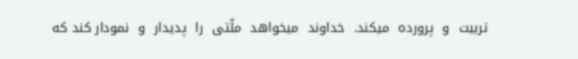تربیت  و  پرورده  میکند.  خداوند  میخواهد  ملّتی  را  پدیدار  و  نمودار کند که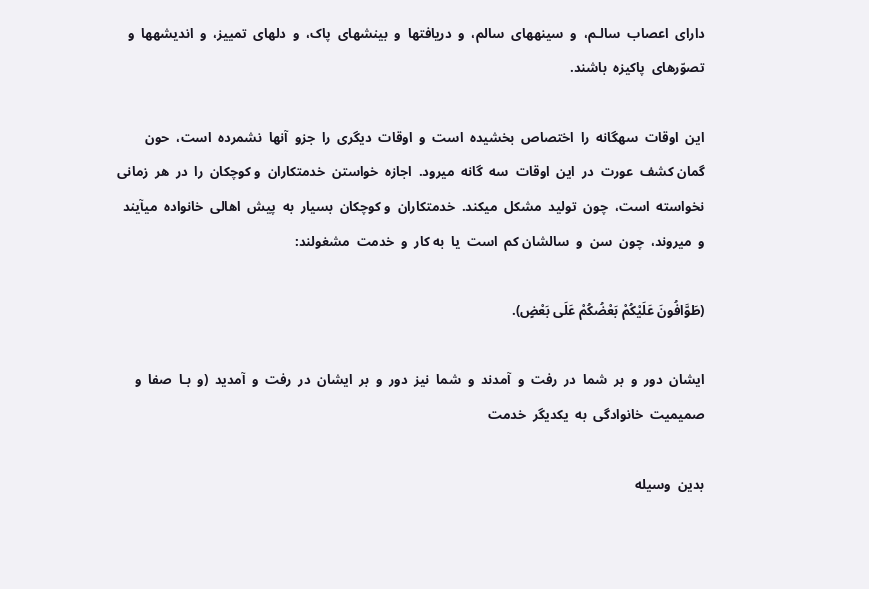دارای  اعصاب  سالـم،  و  سینههای  سالم،  و  دریافتها  و  بینشهای  پاک،  و  دلهای  تمییز،  و  اندیشهها  و  تصوّرهای  پاکیزه  باشند.

این  اوقات  سهگانه  را  اختصاص  بخشیده  است  و  اوقات  دیگری  را  جزو  آنها  نشمرده  است،  حون  گمان کشف  عورت  در  این  اوقات  سه  گانه  میرود.  اجازه  خواستن  خدمتکاران  و کوچکان  را  در  هر  زمانی  نخواسته  است،  چون  تولید  مشکل  میکند.  خدمتکاران  و کوچکان  بسیار  به  پیش  اهالی  خانواده  میآیند  و  میروند،  چون  سن  و  سالشان کم  است  یا  به کار  و  خدمت  مشغولند:

(طَوَّافُونَ عَلَیْکُمْ بَعْضُکُمْ عَلَى بَعْضٍ).

ایشان  دور  و  بر  شما  در  رفت  و  آمدند  و  شما  نیز  دور  و  بر  ایشان  در  رفت  و  آمدید  (و  بـا  صفا  و  صمیمیت  خانوادگی  به  یکدیگر  خدمت

بدین  وسیله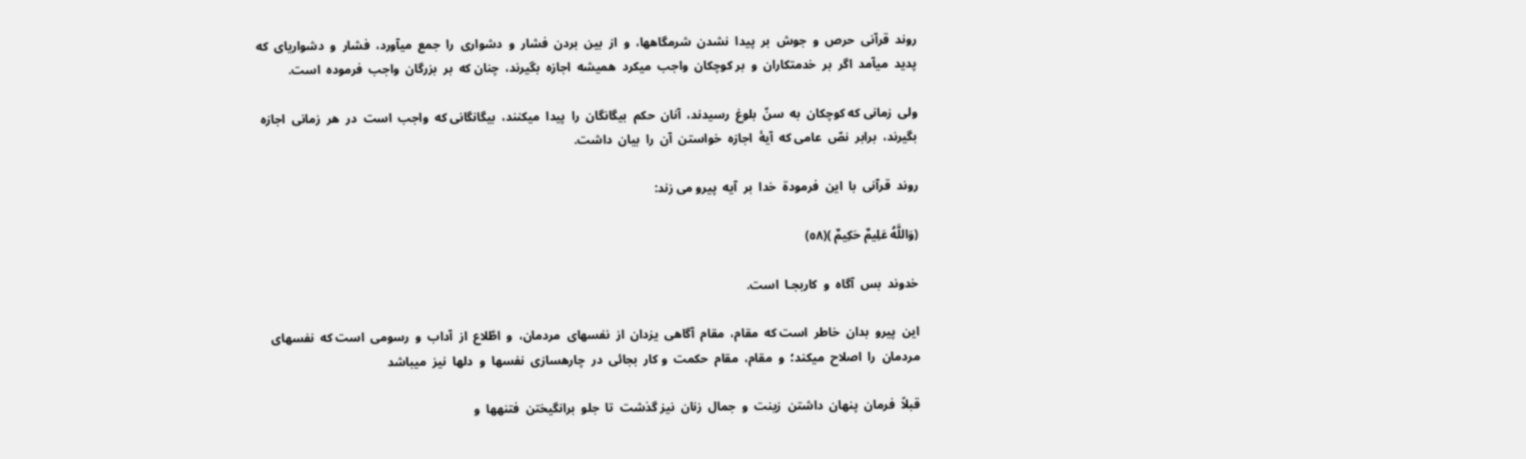روند  قرآنی  حرص  و  جوش  بر  پیدا  نشدن  شرمگاهها،  و  از  بین  بردن  فشار  و  دشواری  را  جمع  میآورد،  فشار  و  دشواریای  که  پدید  میآمد  اگر  بر  خدمتکاران  و  بر کوچکان  واجب  میکرد  همیشه  اجازه  بگیرند،  چنان که  بر  بزرگان  واجب  فرموده  است‌.

ولی  زمانی که کوچکان  به  سنّ  بلوغ  رسیدند،  آنان  حکم  بیگانگان  را  پیدا  میکنند،  بیگانگانی که  واجب  است  در  هر  زمانی  اجازه  بگیرند،  برابر  نصّ  عامی که  آیۀ  اجازه  خواستن  آن  را  بیان  داشت‌.

روند  قرآنی  با  این  فرمودة  خدا  بر  آیه  پیرو می زند:

(وَاللَّهُ عَلِیمٌ حَکِیمٌ )(٥٨)

خدوند  بس  آگاه  و  کاربجـا  است‌.

این  پیرو  بدان  خاطر  است که  مقام،  مقام  آگاهی  یزدان  از  نفسهای  مردمان،  و  اطّلاع  از  آداب  و  رسومی  است که  نفسهای  مردمان  را  اصلاح  میکند؛  و  مقام،  مقام  حکمت  و کار  بجائی  در  چارهسازی  نفسها  و  دلها  نیز  میباشد

قبلاً  فرمان  پنهان  داشتن  زینت  و  جمال  زنان  نیز گذشت  تا  جلو  برانگیختن  فتنهها  و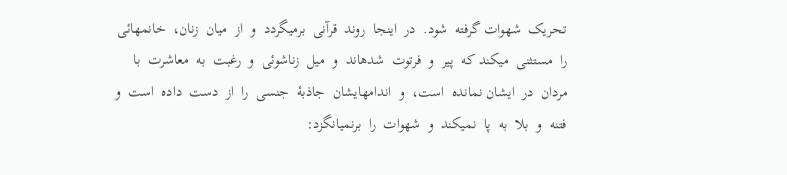تـحریک  شهوات گرفته  شود.  در  اینجا  روند  قرآنی  برمیگردد  و  از  میان  زنان،  خانمهائی  را  مستثنی  میکند که  پیر  و  فرتوت  شدهاند  و  میل  زناشوئی  و  رغبت  به  معاشرت  با  مردان  در  ایشان نمانده  است،  و  اندامهایشان  جاذبۀ  جنسی  را  از  دست  داده  است  و  فتنه  و  بلا  به  پا  نمیکند  و  شهوات  را  برنمیانگزد: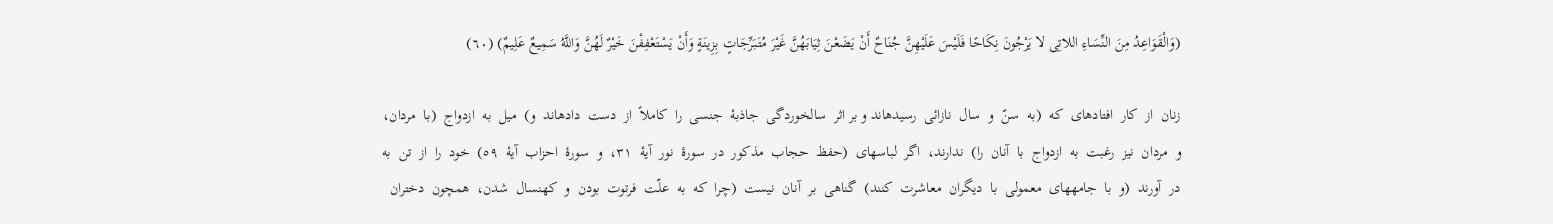(وَالْقَوَاعِدُ مِنَ النِّسَاءِ اللاتِی لا یَرْجُونَ نِکَاحًا فَلَیْسَ عَلَیْهِنَّ جُنَاحٌ أَنْ یَضَعْنَ ثِیَابَهُنَّ غَیْرَ مُتَبَرِّجَاتٍ بِزِینَةٍ وَأَنْ یَسْتَعْفِفْنَ خَیْرٌ لَهُنَّ وَاللَّهُ سَمِیعٌ عَلِیمٌ) (٦٠)

زنان  از  کار  افتادهای  که  (به  سنّ  و  سال  نازائی  رسیدهاند و بر اثر  سالخوردگی  جاذبۀ  جنسی  را  کاملاً  از  دست  دادهاند  و)  میل  به  ازدواج  (با  مردان،  و  مردان  نیز  رغبت  به  ازدواج  با  آنان  را)  ندارند،  اگر  لباسهای  (حفظ  حجاب  مذکور  در  سورۀ  نور  آیۀ  ٣١،  و  سورۀ  احزاب  آیۀ  ٥٩)  خود  را  از  تن  به  در  آورند  (و  با  جامههای  معمولی  با  دیگران  معاشرت  کنند)  گناهی  بر  آنان  نیست  (چرا  که  به  علّت  فرتوت  بودن  و  کهنسال  شدن،  همچون  دختران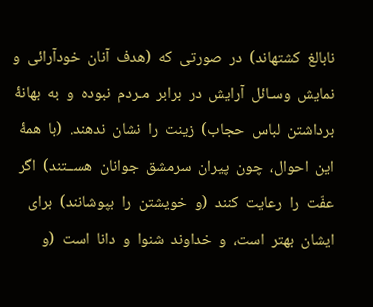نابالغ  کشتهاند)  در  صورتی  که  (هدف  آنان  خودآرائی  و  نمایش  وسـائل  آرایش  در  برابر  مـردم  نبوده  و  به  بهانۀ  برداشتن  لباس  حجاب)  زینت  را  نشان  ندهند.  (با  همۀ  این  احوال،  چون  پیران  سرمشق  جوانان  هســتند)  اگر  عفّت  را  رعایت  کنند  (و  خویشتن  را  بپوشانند)  برای  ایشان  بهتر  است،  و  خداوند  شنوا  و  دانا  است  (و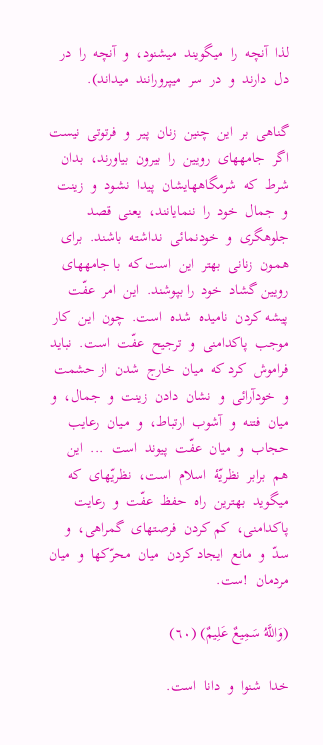لذا  آنچه  را  میگویند  میشنود،  و  آنچه  را  در  دل  دارند  و  در  سر  میپرورانند  میداند).

گناهی  بر  این  چنین  زنان  پیر  و  فرتوتی  نیست  اگر  جامههای  رویین  را  بیرون  بیاورند،  بدان  شرط  که  شرمگاههایشان  پیدا  نشـود  و  زینت  و  جمال  خود  را  ننمایانند،  یعنی  قصد  جلوهگری  و  خودنمائی  نـداشته  باشند.  برای  همـون  زنانی  بهتر  این  است که  با جامههای  رویین گشاد  خود  را بپوشند.  این  امر  عفّت  پیشه کردن  نامیده  شده  است.  چون  ایـن  کار  موجب  پاکدامنی  و  ترجیح  عفّت  است.  نباید  فراموش  کرد که  میان  خارج  شدن  از حشمت  و  خودآرائی  و  نشان  دادن  زینت  و  جمال،  و  میان  فتنه  و  آشوب  ارتباط،  و  مـیان  رعایب  حجاب  و  میان  عفّت  پیوند  است  ...  این  هم  برابر  نظریّۀ  اسلام  است،  نظریّهای  که  میگوید  بهترین  راه  حفظ  عفّت  و  رعایت  پاکدامنی،  کم کردن  فرصتهای  گمراهی،  و  سدّ  و  مانع  ایجاد کردن  میان  محرّکها  و  میان  مردمان  !ست‌.

(وَاللَّهُ سَمِیعٌ عَلِیمٌ) (٦٠)

خدا  شنوا  و  دانا  است‌.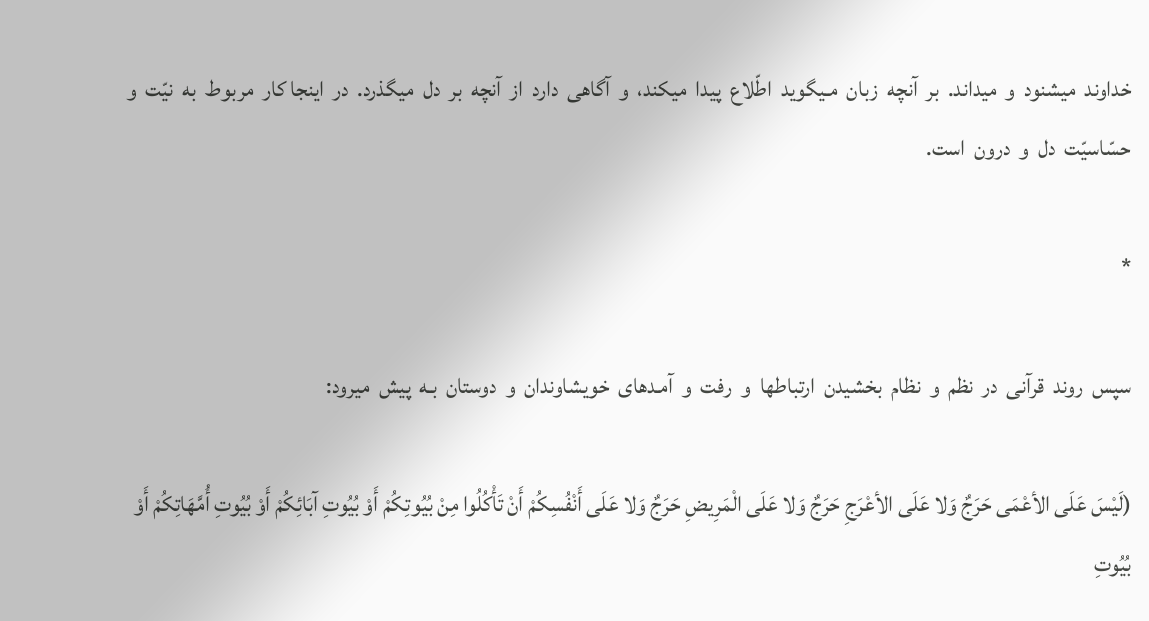خداوند  میشنود  و  میداند.  بر  آنچه  زبان  مـیگوید  اطّلاع  پیدا  میکند،  و  آگاهی  دارد  از  آنچه  بر  دل  میگذرد.  در  اینجا کار  مربوط  به  نیّت  و  حسّاسیّت  دل  و  درون  است‌.

*

سپس  روند  قرآنی  در  نظم  و  نظام  بخشیدن  ارتباطها  و  رفت  و  آمـدهای  خویشاوندان  و  دوستان  بـه  پیش  میرود:

(لَیْسَ عَلَى الأعْمَى حَرَجٌ وَلا عَلَى الأعْرَجِ حَرَجٌ وَلا عَلَى الْمَرِیضِ حَرَجٌ وَلا عَلَى أَنْفُسِکُمْ أَنْ تَأْکُلُوا مِنْ بُیُوتِکُمْ أَوْ بُیُوتِ آبَائِکُمْ أَوْ بُیُوتِ أُمَّهَاتِکُمْ أَوْ بُیُوتِ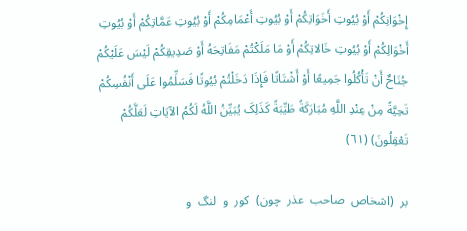إِخْوَانِکُمْ أَوْ بُیُوتِ أَخَوَاتِکُمْ أَوْ بُیُوتِ أَعْمَامِکُمْ أَوْ بُیُوتِ عَمَّاتِکُمْ أَوْ بُیُوتِ أَخْوَالِکُمْ أَوْ بُیُوتِ خَالاتِکُمْ أَوْ مَا مَلَکْتُمْ مَفَاتِحَهُ أَوْ صَدِیقِکُمْ لَیْسَ عَلَیْکُمْ جُنَاحٌ أَنْ تَأْکُلُوا جَمِیعًا أَوْ أَشْتَاتًا فَإِذَا دَخَلْتُمْ بُیُوتًا فَسَلِّمُوا عَلَى أَنْفُسِکُمْ تَحِیَّةً مِنْ عِنْدِ اللَّهِ مُبَارَکَةً طَیِّبَةً کَذَلِکَ یُبَیِّنُ اللَّهُ لَکُمُ الآیَاتِ لَعَلَّکُمْ تَعْقِلُونَ) (٦١)

بر  (اشخاص  صاحب  عذر  چون)  کور  و  لنگ  و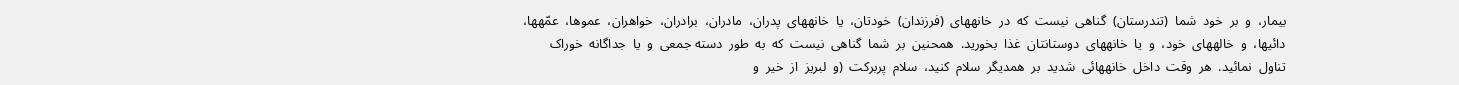بیمار،  و  بر  خود  شما  (تندرستان)  گناهی  نیست  که  در  خانههای  (فرزندان)  خودتان،  یا  خانههای  پدران،  مادران،  برادران،  خواهران،  عموها،  عمّهها،  دائیها،  و  خالههای  خود،  و  یا  خانههای  دوستانتان  غذا  بخورید.  همحنین  بر  شما  گناهی  نیست  که  به  طور  دسته جمعی  و  یا  جداگانه  خوراک  تناول  نمائید.  هر  وقت  داخل  خانههائی  شدید  بر  همدیگر  سلام  کنید،  سلام  پربرکت  (و  لبریز  از  خیر  و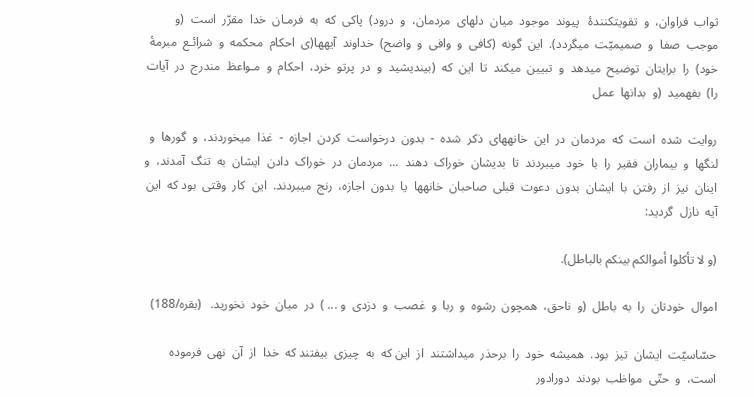ثواب  فراوان،  و  تقویتکنندۀ   پیوند  موجود  میان  دلهای  مردمان،  و  درود)  پاکی  که  به  فرمـان  خدا  مقرّر  است  (و  موجب  صفا  و  صمیمیّت  میگردد).  این  گونه  (کافی  و  وافی  و  واضح)  خداوند  آیهها(ی  احکام  محکمه  و  شرائـع  مبرمۀ  خود)  را  برایتان  توضیح  میدهد  و  تبیین  میکند  تا  این  که  (بیندیشید  و  در  پرتو  خرد،  احکام  و  مـواعظ  مندرج  در  آیات  را)  بفهمید  (و  بدانها  عمل

روایت  شده  است  که  مردمان  در  این  خانههای  ذکر  شده  -  بدون  درخواست  کردن  اجازه  -  غذا  میخوردند،  و  گورها  و  لنگها  و  بیماران  فقیر  را  با  خود  میبردند  تا  بدیشان  خوراک  دهند  ...  مردمان  در  خوراک  دادن  ایشان  به  تنگ  آمدند،  و  اینان  نیز  از  رفتن  با  ایشان  بدون  دعوت  قبلی  صاحبان  خانهها  یا  بدون  اجازه،  رنج  میبردند.  این  کار  وقتی  بود که  این  آیه  نازل  گردید:

(و لا تأکلوا أموالکم بینکم بالباطل).

اموال  خودتان  را  به  باطل  (و  ناحق،  همچون  رشوه  و  ربا  و  غصب  و  دزدی  و ... )  در  میان  خود  نخورید.   (بقره/188)

حسّاسیّت  ایشان  تیز  بود.  همیشه  خود  را  برحذر  میداشتند  از  این که  به  چیزی  بیفتند که  خدا  از  آن  نهی  فرموده  است،  و  حتّی  مواظب  بودند  دورادور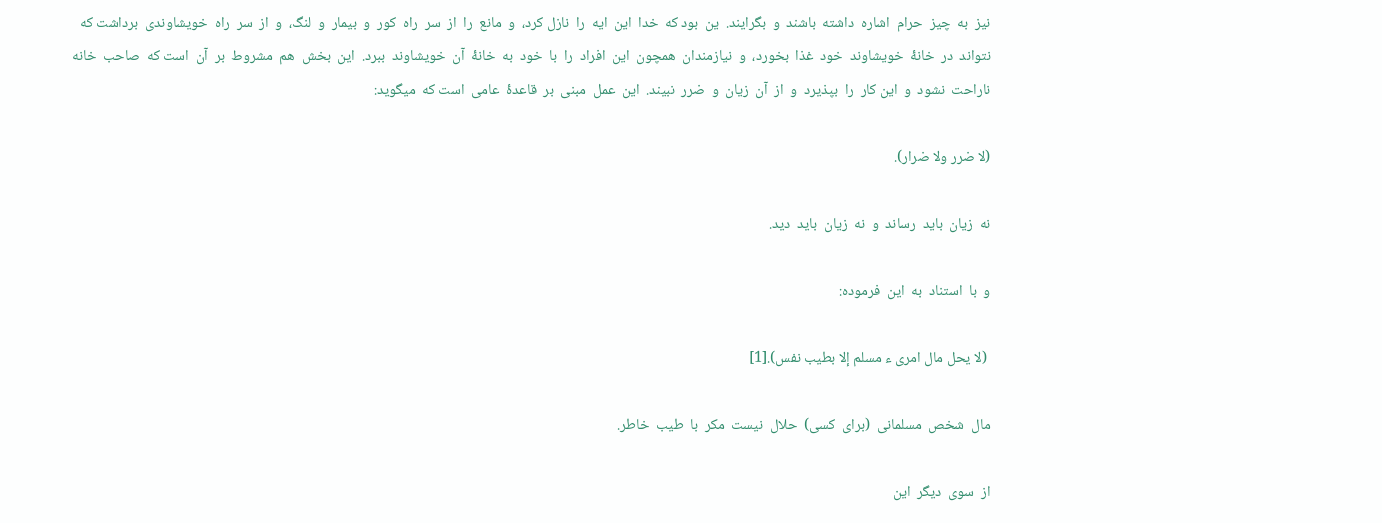نیز  به  چیز  حرام  اشاره  داشته  باشند  و  بگرایند.  ین  بود که  خدا  این  ایه  را  نازل کرد،  و  مانع  را  از  سر  راه  کور  و  بیمار  و  لنگ،  و  از  سر  راه  خویشاوندی  برداشت که  نتواند  در  خانۀ  خویشاوند  خود  غذا  بخورد،  و  نیازمندان  همچون  این  افراد  را  با  خود  به  خانۀ  آن  خویشاوند  ببرد.  این  بخش  هم  مشروط  بر  آن  است که  صاحب  خانه  ناراحت  نشود  و  این کار  را  بپذیرد  و  از  آن  زیان  و  ضرر  نبیند.  این  عمل  مبنی  بر  قاعدۀ  عامی  است که  میگوید:

(لا ضرر ولا ضرار).

نه  زیان  باید  رساند  و  نه  زیان  باید  دید.

و  با  استناد  به  این  فرموده‌:

 (لا یحل مال امرى ء مسلم إلا بطیب نفس).[1]

مال  شخص  مسلمانی  (برای  کسی)  حلال  نیست  مکر  با  طیب  خاطر.

از  سوی  دیگر  این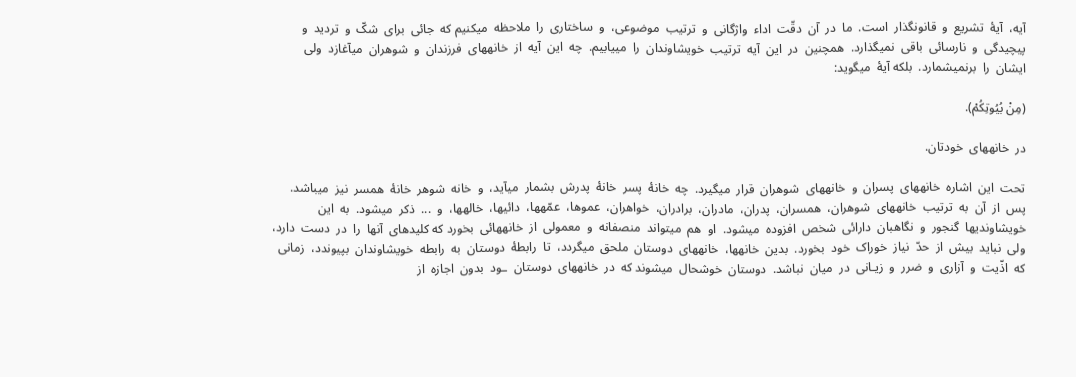آیه،  آیۀ  تشریع  و  قانونگذار  است.  ما  در  آن  دقّت  اداء  واژگانی  و  ترتیب  موضوعی،  و  ساختاری  را  ملاحظه  میکنیم که  جائی  برای  شکّ  و  تردید  و  پیچیدگی  و  نارسائی  باقی  نمیگذارد.  همچنین  در  این  آیه  ترتیب  خویشاوندان  را  مییابیم.  چه  این  آیه  از  خانههای  فرزندان  و  شوهران  میآغازد  ولی  ایشان  را  برنمیشمارد.  بلکه آیۀ  میگوید:

(مِنْ بُیُوتِکُمْ).

در  خانههای  خودتان‌.

تحت  این  اشاره  خانههای  پسران  و  خانههای  شوهران  قرار  میگیرد.  چه  خانۀ  پسر  خانۀ  پدرش  بشمار  میآید،  و  خانه  شوهر  خانۀ  همسر  نیز  میباشد.  پس  از  آن  به  ترتیب  خانههای  شوهران،  همسران،  پدران،  مادران،  برادران،  خواهران،  عموها،  عمّهها،  دائیها،  خالهها،  و  ...  ذکر  میشود.  به  این  خویشاوندیها  گنجور  و  نگاهبان  دارائی  شخص  افزوده  میشود.  او  هم  میتواند  منصفانه  و  معمولی  از  خانههائی  بخورد که کلیدهای  آنها  را  در  دست  دارد،  ولی  نباید  بیش  از  حدّ  نیاز  خوراک  خود  بخورد.  بدین  خانهها،  خانههای  دوستان  ملحق  میگردد،  تا  رابطۀ  دوستان  به  رابطه  خویشاوندان  بپیوندد،  زمانی  که  اذّیت  و  آزاری  و  ضرر  و  زیـانی  در  میان  نباشد.  دوستان  خوشحال  میشوند که  در  خانههای  دوستان  ـود  بدون  اجازه  از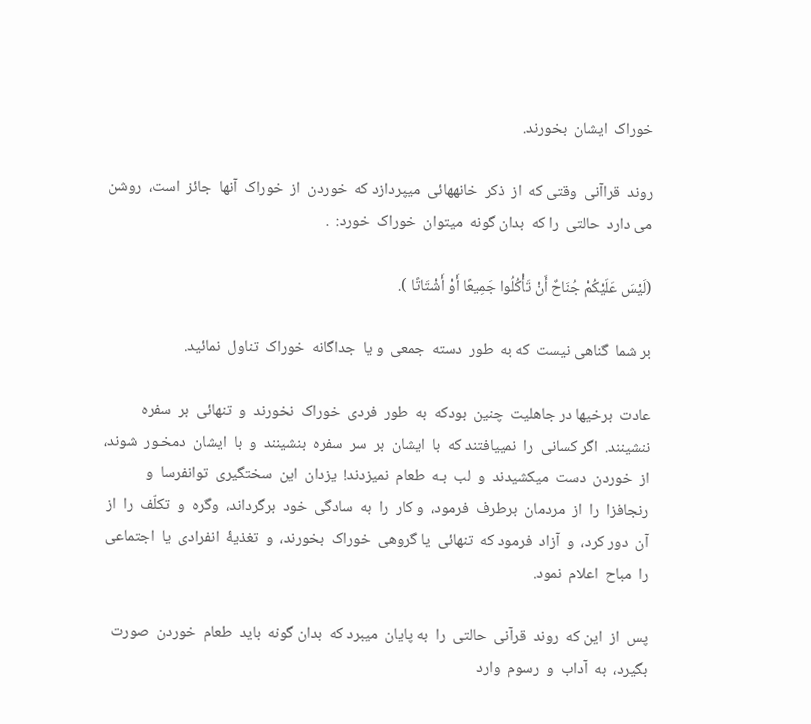خوراک  ایشان  بخورند.

روند  قراآنی  وقتی که  از  ذکر  خانههائی  میپردازد که  خوردن  از  خوراک  آنها  جائز  است،  روشن  می دارد  حالتی  را که  بدان گونه  میتوان  خوراک  خورد:  .

(لَیْسَ عَلَیْکُمْ جُنَاحٌ أَنْ تَأْکُلُوا جَمِیعًا أَوْ أَشْتَاتًا ).

بر شما  گناهی نیست  که به  طور  دسته  جمعی  و یا  جداگانه  خوراک  تناول  نمائید.

عادت  برخیها در جاهلیت  چنین  بودکه  به  طور  فردی  خوراک  نخورند  و  تنهائی  بر  سفره  ننشینند.  اگر کسانی  را  نمییافتند که  با  ایشان  بر  سر  سفره  بنشینند  و  با  ایشان  دمخـور  شوند،  از  خوردن  دست  میکشیدند  و  لب  بـه  طعام  نمیزدند!  یزدان  این  سختگیری  توانفرسا  و  رنجافزا  را  از  مردمان  برطرف  فرمود،  و کار  را  به  سادگی  خود  برگرداند،  وگره  و  تکلّف  را  از  آن  دور کرد،  و  آزاد  فرمود که  تنهائی  یا گروهی  خوراک  بخورند،  و  تغذیۀ  انفرادی  یا  اجتماعی  را  مباح  اعلام  نمود.

پس  از  این که  روند  قرآنی  حالتی  را  به پایان  میبرد که  بدان گونه  باید  طعام  خوردن  صورت  بگیرد،  به  آداب  و  رسوم  وارد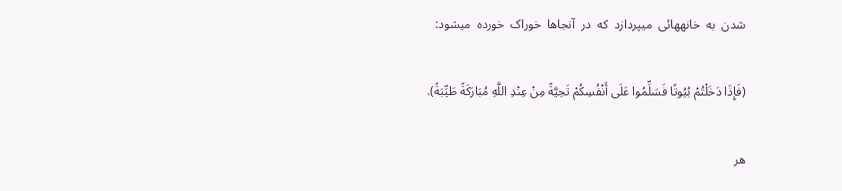شدن  به  خانههائی  میپردازد  که  در  آنجاها  خوراک  خورده  میشود:

(فَإِذَا دَخَلْتُمْ بُیُوتًا فَسَلِّمُوا عَلَى أَنْفُسِکُمْ تَحِیَّةً مِنْ عِنْدِ اللَّهِ مُبَارَکَةً طَیِّبَةً).

هر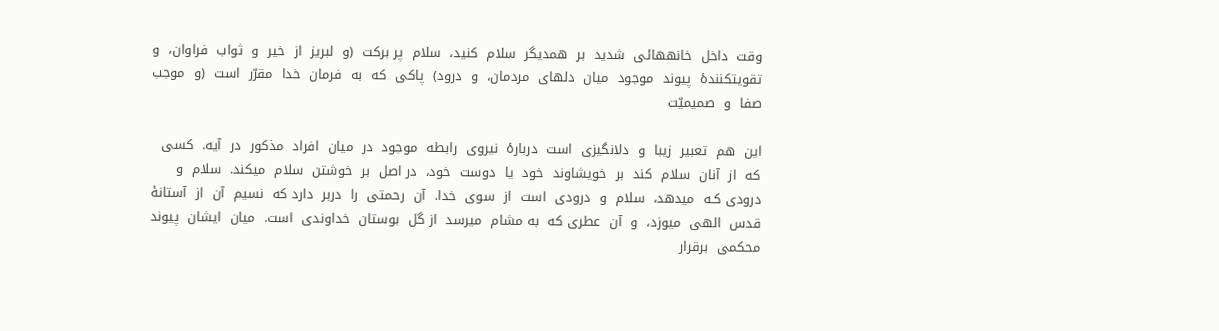وقت  داخل  خانههائی  شدید  بر  همدیگر  سلام  کنید،  سلام  پر برکت  (و  لبریز  از  خیر  و  ثواب  فراوان،  و  تقویتکنندۀ  پیوند  موجود  میان  دلهای  مردمان،  و  درود)  پاکی  که  به  فرمان  خدا  مقرّر  است  (و  موجب  صفا  و  صمیمیّت

این  هم  تعبیر  زیبا  و  دلانگیزی  است  دربارۀ  نیروی  رابطه  موجود  در  میان  افراد  مذکور  در  آیه.  کسی که  از  آنان  سلام  کند  بر  خویشاوند  خود  یا  دوست  خود،  در اصل  بر  خوشتن  سلام  میکند.  سلام  و  درودی کـه  میدهد،  سلام  و  درودی  است  از  سوی  خدا.  آن  رحمتی  را  دربر  دارد که  نسیم  آن  از  آستانۀ  قدس  الهی  میوزد،  و  آن  عطری که  به مشام  میرسد  از گل  بوستان  خداوندی  است.  میان  ایشان  پیوند  محکمی  برقرار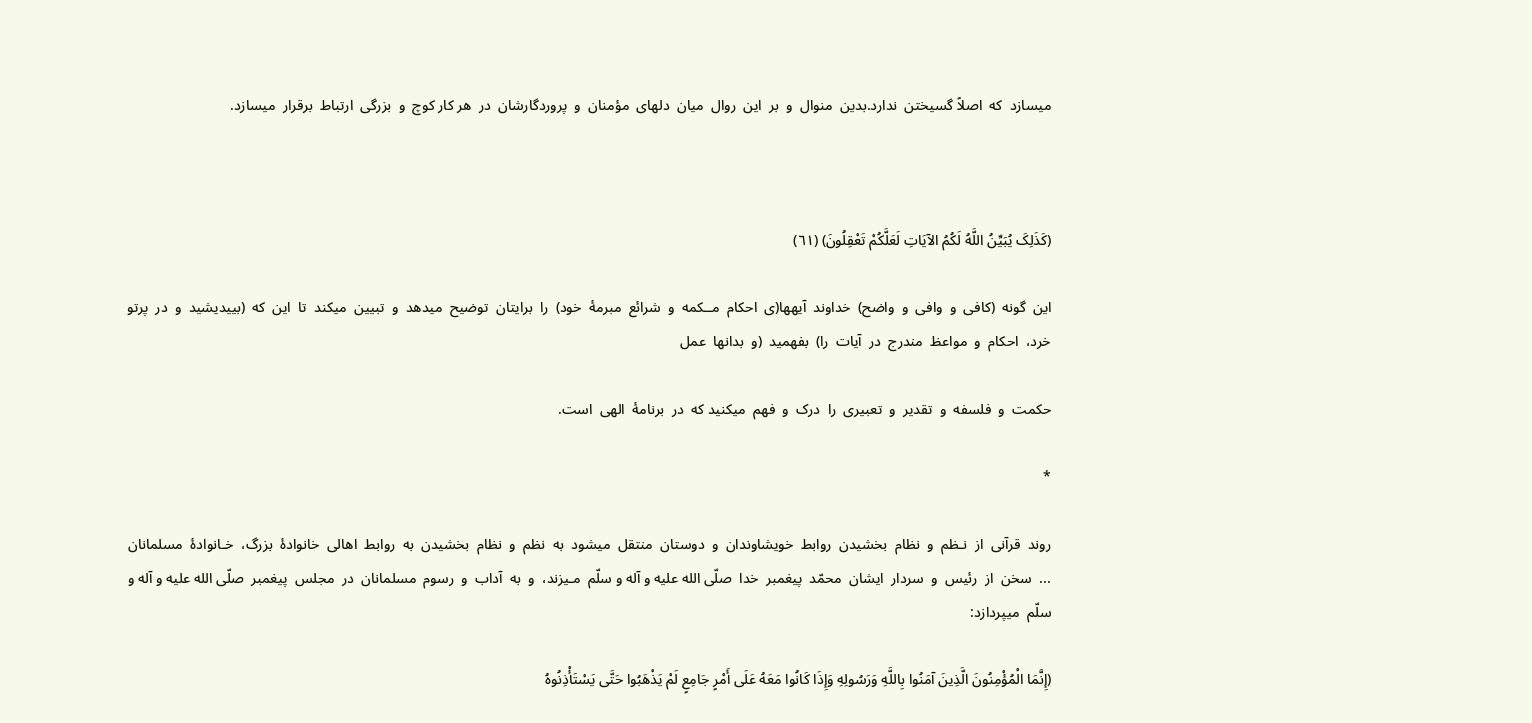میسازد  که  اصلاً گسیختن  ندارد.بدین  منوال  و  بر  این  روال  میان  دلهای  مؤمنان  و  پروردگارشان  در  هر کار کوچ  و  بزرگی  ارتباط  برقرار  میسازد.



(کَذَلِکَ یُبَیِّنُ اللَّهُ لَکُمُ الآیَاتِ لَعَلَّکُمْ تَعْقِلُونَ) (٦١)

این  گونه  (کافی  و  وافی  و  واضح)  خداوند  آیهها(ی  احکام  مــکمه  و  شرائع  مبرمۀ  خود)  را  برایتان  توضیح  میدهد  و  تبیین  میکند  تا  این  که  (بییدیشید  و  در  پرتو  خرد،  احکام  و  مواعظ  مندرج  در  آیات  را)  بفهمید  (و  بدانها  عمل

حکمت  و  فلسفه  و  تقدیر  و  تعبیری  را  درک  و  فهم  میکنید که  در  برنامۀ  الهی  است‌.

*

روند  قرآنی  از  نـظم  و  نظام  بخشیدن  روابط  خویشاوندان  و  دوستان  منتقل  میشود  به  نظم  و  نظام  بخشیدن  به  روابط  اهالی  خانوادۀ  بزرگ،  خـانوادۀ  مسلمانان  ...  سخن  از  رئیس  و  سردار  ایشان  محمّد  پیغمبر  خدا  صلّی الله علیه و آله و سلّم  مـیزند،  و  به  آداب  و  رسوم  مسلمانان  در  مجلس  پیغمبر  صلّی الله علیه و آله و سلّم  میپردازد:

(إِنَّمَا الْمُؤْمِنُونَ الَّذِینَ آمَنُوا بِاللَّهِ وَرَسُولِهِ وَإِذَا کَانُوا مَعَهُ عَلَى أَمْرٍ جَامِعٍ لَمْ یَذْهَبُوا حَتَّى یَسْتَأْذِنُوهُ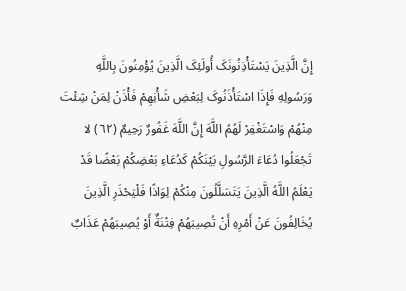إِنَّ الَّذِینَ یَسْتَأْذِنُونَکَ أُولَئِکَ الَّذِینَ یُؤْمِنُونَ بِاللَّهِ وَرَسُولِهِ فَإِذَا اسْتَأْذَنُوکَ لِبَعْضِ شَأْنِهِمْ فَأْذَنْ لِمَنْ شِئْتَ مِنْهُمْ وَاسْتَغْفِرْ لَهُمُ اللَّهَ إِنَّ اللَّهَ غَفُورٌ رَحِیمٌ (٦٢) لا تَجْعَلُوا دُعَاءَ الرَّسُولِ بَیْنَکُمْ کَدُعَاءِ بَعْضِکُمْ بَعْضًا قَدْ یَعْلَمُ اللَّهُ الَّذِینَ یَتَسَلَّلُونَ مِنْکُمْ لِوَاذًا فَلْیَحْذَرِ الَّذِینَ یُخَالِفُونَ عَنْ أَمْرِهِ أَنْ تُصِیبَهُمْ فِتْنَةٌ أَوْ یُصِیبَهُمْ عَذَابٌ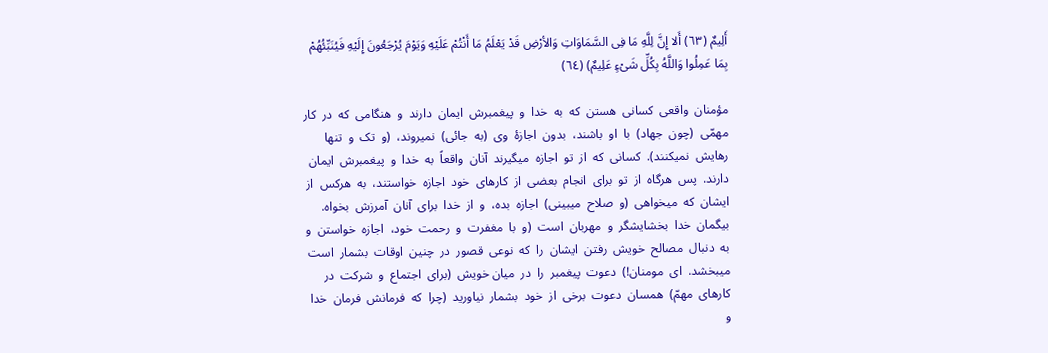أَلِیمٌ (٦٣) أَلا إِنَّ لِلَّهِ مَا فِی السَّمَاوَاتِ وَالأرْضِ قَدْ یَعْلَمُ مَا أَنْتُمْ عَلَیْهِ وَیَوْمَ یُرْجَعُونَ إِلَیْهِ فَیُنَبِّئُهُمْ بِمَا عَمِلُوا وَاللَّهُ بِکُلِّ شَیْءٍ عَلِیمٌ) (٦٤)

مؤمنان  واقعی  کسانی  هستن  که  به  خدا  و  پیغمبرش  ایمان  دارند  و  هنگامی  که  در  کار  مهمّی  (چون  جهاد)  با  او  باشند،  بدون  اجازۀ  وی  (به  جائی)  نمیروند،  (و  تک  و  تنها  رهایش  نمیکنند).  کسانی  که  از  تو  اجازه  میگیرند  آنان  واقعاً  به  خدا  و  پیغمبرش  ایمان  دارند.  پس  هرگاه  از  تو  برای  انجام  بعضی  از  کارهای  خود  اجازه  خواستند،  به  هرکس  از  ایشان  که  میخواهی  (و  صلاح  میبینی)  اجازه  بده،  و  از  خدا  برای  آنان  آمرزش  بخواه.  بیگمان  خدا  بخشایشگر  و  مهربان  است  (و  با  مغفرت  و  رحمت  خود،  اجازه  خواستن  و  به  دنبال  مصالح  خویش  رفتن  ایشان  را  که  نوعی  قصور  در  چنین  اوقات  بشمار  است  میبخشد.  ای  مومنان!)  دعوت  پیغمبر  را  در  میان خویش  (برای  اجتماع  و  شرکت  در  کارهای  مهمّ)  همسان  دعوت  برخی  از  خود  بشمار  نیاورید  (چرا  که  فرمانش  فرمان  خدا  و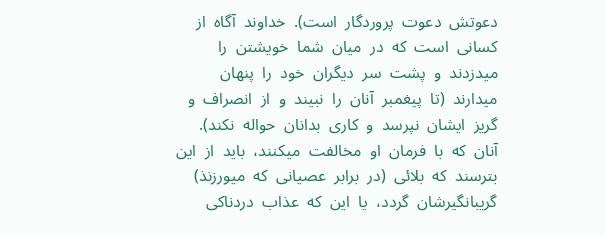دعوتش  دعوت  پروردگار  است).  خداوند  آگاه  از  کسانی  است  که  در  میان  شما  خویشتن  را  میدزدند  و  پشت  سر  دیگران  خود  را  پنهان  میدارند  (تا  پیغمبر  آنان  را  نبیند  و  از  انصراف  و  گریز  ایشان  نپرسد  و  کاری  بدانان  حواله  نکند).  آنان  که  با  فرمان  او  مخالفت  میکنند،  باید  از  این  بترسند  که  بلائی  (در  برابر  عصیانی  که  میورزنذ)  گریبانگیرشان  گردد،  یا  این  که  عذاب  دردناکی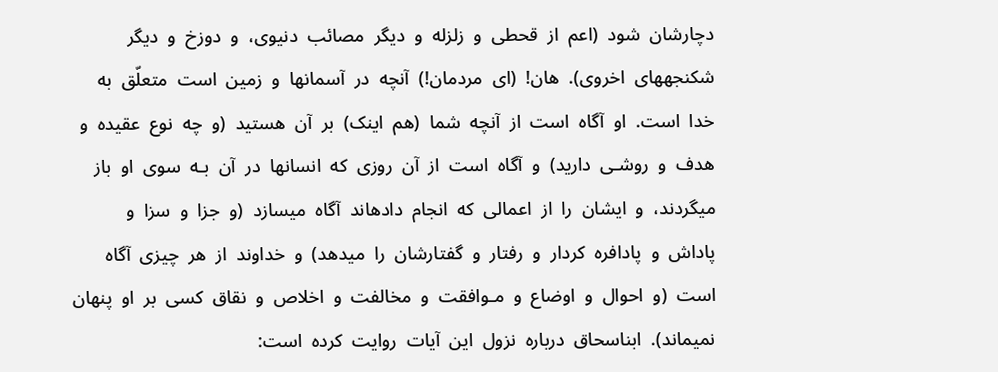دچارشان  شود  (اعم  از  قحطی  و  زلزله  و  دیگر  مصائب  دنیوی،  و  دوزخ  و  دیگر  شکنجههای  اخروی).  هان!  (ای  مردمان!)  آنچه  در  آسمانها  و  زمین  است  متعلّق  به  خدا  است.  او  آگاه  است  از  آنچه  شما  (هم  اینک)  بر  آن  هستید  (و  چه  نوع  عقیده  و  هدف  و  روشـی  دارید)  و  آگاه  است  از  آن  روزی  که  انسانها  در  آن  بـه  سوی  او  باز میگردند،  و  ایشان  را  از  اعمالی  که  انجام  دادهاند  آگاه  میسازد  (و  جزا  و  سزا  و  پاداش  و  پادافره  کردار  و  رفتار  و  گفتارشان  را  میدهد)  و  خداوند  از  هر  چیزی  آگاه  است  (و  احوال  و  اوضاع  و  مـوافقت  و  مخالفت  و  اخلاص  و  نقاق  کسی  بر  او  پنهان  نمیماند).  ابناسحاق  درباره  نزول  این  آیات  روایت  کرده  است: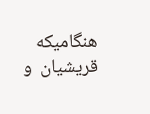هنگامیکه  قریشیان  و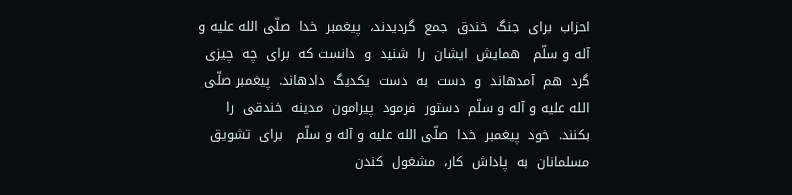احزاب  برای  جنگ  خندق  جمع  گردیدند،  پیغمبر  خدا  صلّی الله علیه و آله و سلّم   همایش  ایشان  را  شنید  و  دانست که  برای  چه  چیزی گرد  هم  آمدهاند  و  دست  به  دست  یکدیگ  دادهاند.  پیغمبر صلّی الله علیه و آله و سلّم  دستور  فرمود  پیرامون  مدینه  خندقی  را  بکنند.  خود  پیغمبر  خدا  صلّی الله علیه و آله و سلّم   برای  تشویق  مسلمانان  به  پاداش  کار،  مشغول  کندن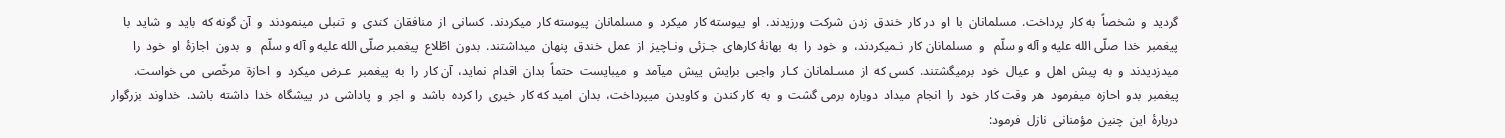گردید  و  شخصاً  به کار  پرداخت.  مسلمانان  با  او  در کار  خندق  زدن  شرکت  ورزیدند.  او  ییوسته کار  میکرد  و  مسلمانان  پیوسته کار  میکردند.  کسانی  از  منافقان  کندی  و  تنبلی  مینمودند  و  آن گونه که  باید  و  شاید  با  پیغمبر  خدا  صلّی الله علیه و آله و سلّم   و  مسلمانان کار  نـمیکردند،  و  خود  را  به  بهانۀ کارهای  جـزئی  ونـاچیز  از  عمل  خندق  پنهان  میداشتند.  بدون  اطّلاع  پیغمبر صلّی الله علیه و آله و سلّم   و  بدون  اجازۀ  او  خود  را  میدزدیدند  و  به  پیش  اهل  و  عیال  خود  برمیگشتند.  کسی که  از  مسـلمانان  کـار  واجبی  برایش  ییش  میآمد  و  میبایست  حتماً  بدان  اقدام  نماید،  آن کار  را  به  پیغمبر  عـرض  میکرد  و  احازة  مرخّصی  می خواست.  پیغمبر  بدو  احازه  میفرمود  هر  وقت کار  خود  را  انجام  میداد  دوباره  برمی گشت  و  به  کار کندن  و کاویدن  میپرداخت،  بدان  امید که کار  خیری  را کرده  باشد  و  اجر  و  پاداشی  در  ییشگاه  خدا  داشته  باشد.  خداوند  بزرگوار  دربارۀ  این  چنین  مؤمنانی  نازل  فرمود: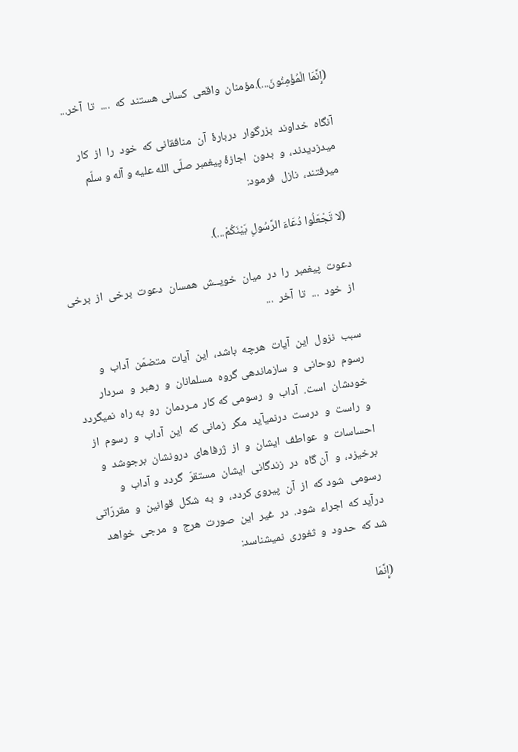(إِنَّمَا الْمُؤْمِنُونَ...).مؤمنان  واقعی  کسانی هستند  که  ....  تا  آخر...

آنگاه  خداوند  بزرگوار  دربارۀ  آن  منافقانی که  خود  را  از  کار  میدزدیدند،  و  بدون  اجازۀ پیغمبر صلّی الله علیه و آله و سلّم میرفتند،  نازل  فرمود:

(لا تَجْعَلُوا دُعَاءَ الرَّسُولِ بَیْنَکُمْ...).

دعوت  پیغمبر  را  در  میان  خویــش  همسان  دعوت  برخی  از  برخی  از  خود  ...  تا  آخر  ...

سبب  نزول  این  آیات  هرچه  باشد،  این  آیات  متضمّن  آداب  و  رسوم  روحانی  و  سازماندهی گروه  مسلمانان  و  رهبر  و  سردار  خودشان  است.  آداب  و  رسومی که کار  مـردمان  رو  به راه  نمیگردد  و  راست  و  درست  درنمیآید  مگر  زمانی که  این  آداب  و  رسوم  از  احساسات  و  عواطف  ایشان  و  از  ژرفاهای  درونشان  برجوشد  و  برخیزد،  و  آن گاه  در  زندگانی  ایشان  مستقرّ  گردد  و آداب  و  رسومی  شود که  از  آن  پیروی کردد،  و  به  شکل  قوانین  و  مقررّاتی  درآید که  اجراء  شود.  در  غیر  این  صورت  هرج  و  مرجی  خواهد  شد که  حدود  و  ثغوری  نمیشناسد:

(إِنَّمَا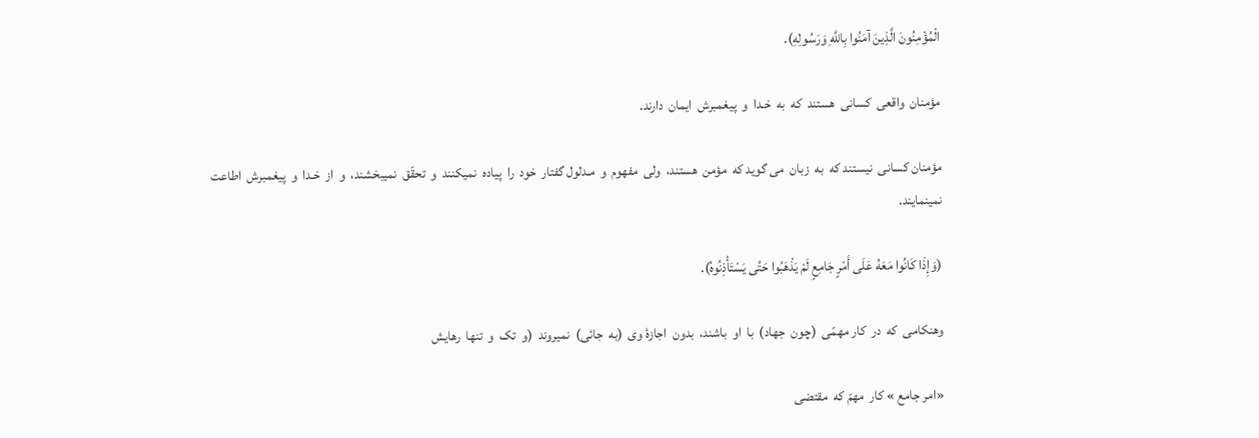الْمُؤْمِنُونَ الَّذِینَ آمَنُوا بِاللَّهِ وَرَسُولِهِ).

مؤمنان  واقعی  کسانی  هستند  که  به  خـدا  و  پیغمبرش  ایمان  دارند.

مؤمنان کسانی  نیستند که  به  زبان  می گوید که  مؤمن  هستند،  ولی  مفهوم  و  مـدلول گفتار  خود  را  پیاده  نمیکنند  و  تحقّق  نمیبخشند،  و  از  خـدا  و  پیغمبرش  اطاعت نمینمایند.

(وَإِذَا کَانُوا مَعَهُ عَلَى أَمْرٍ جَامِعٍ لَمْ یَذْهَبُوا حَتَّى یَسْتَأْذِنُوهُ).

وهنکامی  که  در  کار مهمّی  (چون  جهاد)  با  او  باشند،  بدون  اجازۀ وی  (به  جائی)  نمیروند  (و  تک  و  تنها  رهایش

«امر جامع » کار  مهمّ که  مقتضی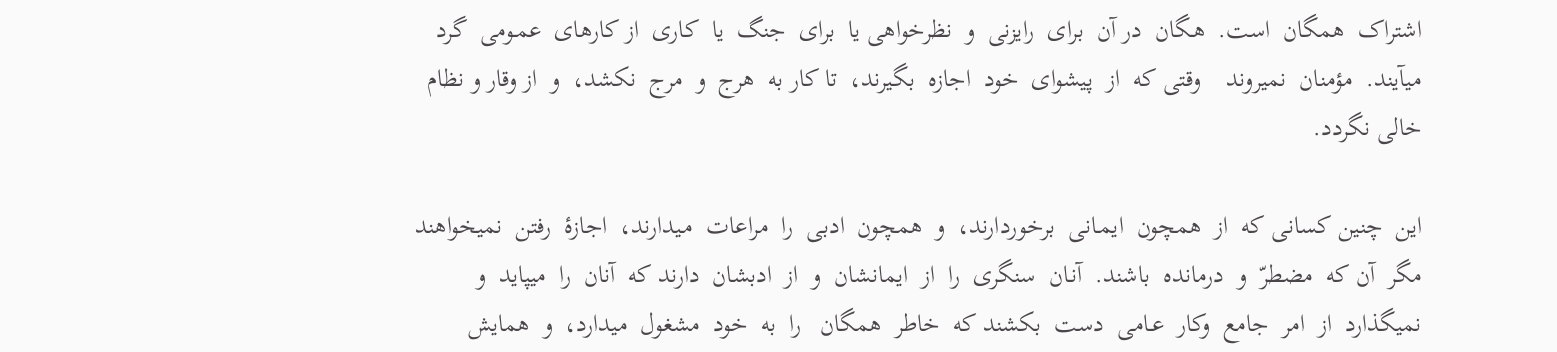اشتراک  همگان  است.  هـگان  در آن  برای  رایزنی  و  نظرخواهی یا  برای  جنگ  یا  کاری  از کارهای  عمـومی  گرد  میآیند.  مؤمنان  نمیروند    وقتی که  از  پیشوای  خود  اجازه  بگیرند،  تا کار به  هرج  و  مرج  نکشد،  و  از وقار و نظام  خالی نگردد.

این  چنین کسانی که  از  همچون  ایمـانی  برخوردارند،  و  همچون  ادبی  را  مراعات  مـیدارند،  اجازۀ  رفتن  نمیخواهند  مگر  آن که  مضطرّ  و  درمانده  باشند.  آنـان  سنگری  را  از  ایمانشان  و  از  ادبشان  دارند که  آنان  را  میپاید  و  نمیگذارد  از  امر  جامع  وکار  عـامی  دست  بکشند که  خاطر  همگان   را  به  خود  مشغول  میدارد،  و  همایش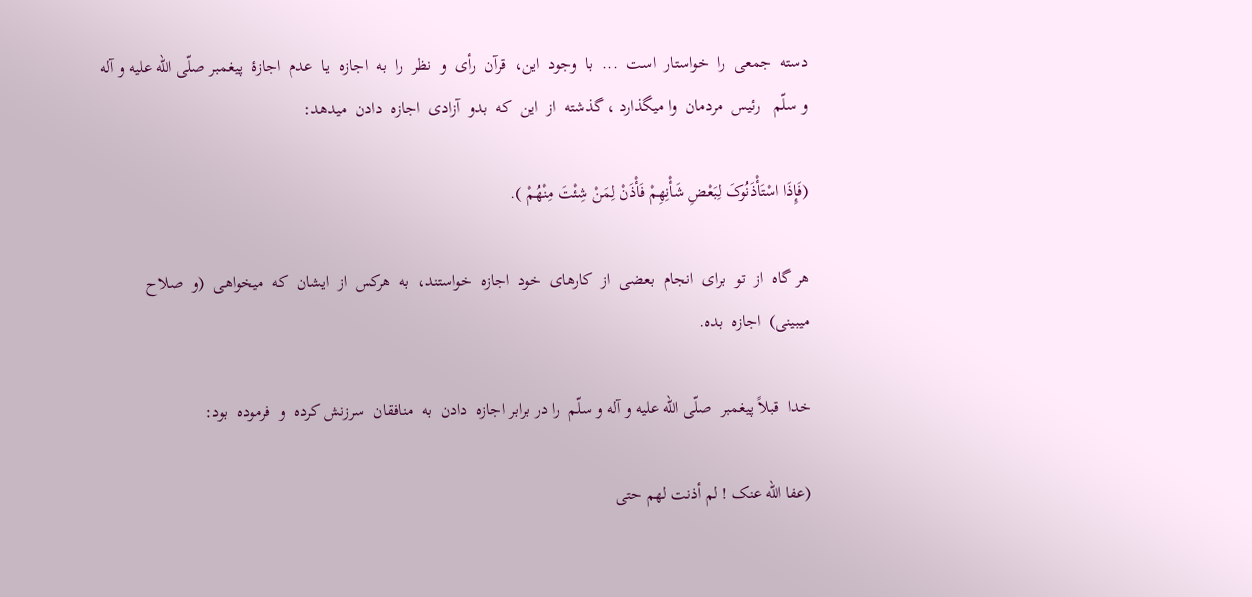دسته  جمعی  را  خواستار  است  ...  با  وجود  این،  قرآن  رأی  و  نظر  را  به  اجازه  یـا  عدم  اجازۀ  پیغمبر صلّی الله علیه و آله و سلّم   رئیس  مردمان  وا میگذارد ، گذشته  از  این  که  بدو  آزادی  اجازه  دادن  میدهد:

(فَإِذَا اسْتَأْذَنُوکَ لِبَعْضِ شَأْنِهِمْ فَأْذَنْ لِمَنْ شِئْتَ مِنْهُمْ ).

هر گاه  از  تو  برای  انجام  بعضی  از  کارهای  خود  اجازه  خواستند،  به  هرکس  از  ایشان  که  میخواهی  (و  صلاح  میبینی)  اجازه  بده‌.

خدا  قبلاً پیغمبر  صلّی الله علیه و آله و سلّم  را در برابر اجازه  دادن  به  منافقان  سرزنش کرده  و  فرموده  بود:

(عفا الله عنک ! لم أذنت لهم حتى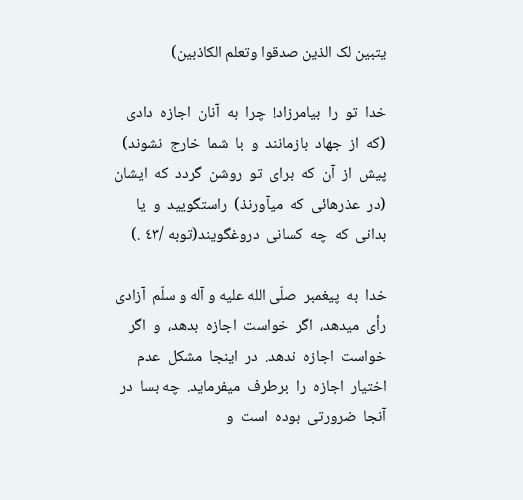یتبین لک الذین صدقوا وتعلم الکاذبین)

خدا  تو  را  بیامرزاد!  چرا  به  آنان  اجازه  دادی  (که  از  جهاد  بازمانند  و  با  شما  خارج  نشوند)  پیش  از  آن  که  برای  تو  روشن  گردد  که  ایشان  (در  عذرهائی  که  میآورنذ)  راستگویید  و  یا  بدانی  که  چه  کسانی  دروغگویند(توبه /٤٣ .)

خدا  به  پیغمبر  صلّی الله علیه و آله و سلّم  آزادی  رأی  میدهد،  اگر  خواست  اجازه  بدهد،  و  اگر  خواست  اجازه  ندهد.  در  اینجا  مشکل  عدم  اختیار  اجازه  را  برطرف  میفرماید.  چه بسا  در  آنجا  ضرورتی  بوده  است  و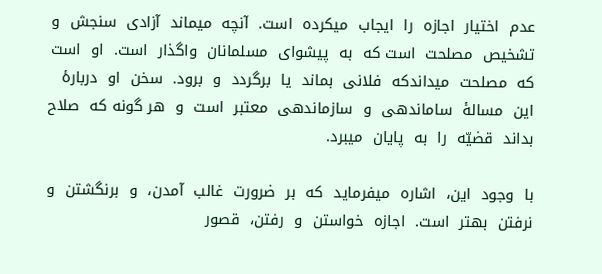عدم  اختیار  اجازه  را  ایجاب  میکرده  است.  آنچه  میماند  آزادی  سنجش  و  تشخیص  مصلحت  است که  به  پیشوای  مسلمانان  واگذار  است.  او  است که  مصلحت  میداندکه  فلانی  بماند  یا  برگردد  و  برود.  سخن  او  دربارۀ  این  مسالۀ  ساماندهی  و  سازماندهی  معتبر  است  و  هر گونه که  صلاح  بداند  قضیّه  را  به  پایان  میبرد.

با  وجود  این،  اشاره  میفرماید  که  بر  ضرورت  غالب  آمدن،  و  برنگشتن  و  نرفتن  بهتر  است.  اجازه  خواستن  و  رفتن،  قصور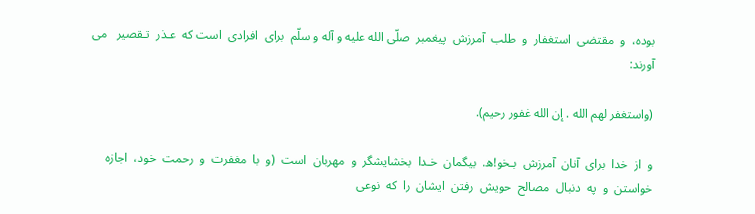بوده،  و  مقتضی  استغفار  و  طلب  آمرزش  پیغمبر  صلّی الله علیه و آله و سلّم  برای  افرادی  است که  عـذر  تـقصیر   می آورند:

(واستغفر لهم الله . إن الله غفور رحیم).

و  از  خدا  برای  آنان  آمرزش  بـخو!ه.  بیگمان  خـدا  بخشایشگر  و  مهربان  است  (و  با  مغفرت  و  رحمت  خود،  اجازه  خواستن  و  په  دنبال  مصالح  حویش  رفتن  ایشان  را  که  نوعی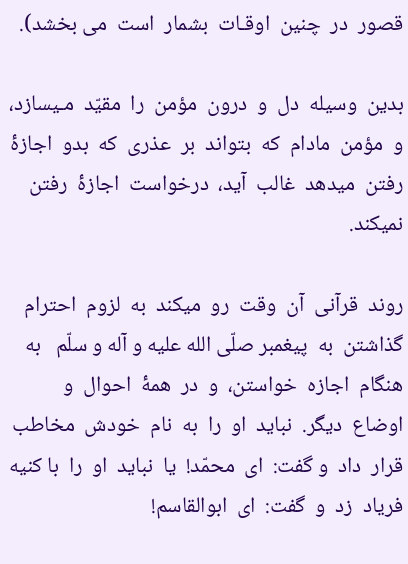قصور  در  چنین  اوقـات  بشمار  است  می بخشد).

بدین  وسیله  دل  و  درون  مؤمن  را  مقیّد  مـیسازد،  و  مؤمن  مادام  که  بتواند  بر  عذری  که  بدو  اجازۀ  رفتن  میدهد  غالب  آید،  درخواست  اجازۀ  رفتن  نمیکند.

روند  قرآنی  آن  وقت  رو  میکند  به  لزوم  احترام گذاشتن  به  پیغمبر صلّی الله علیه و آله و سلّم   به  هنگام  اجازه  خواستن،  و  در  همۀ  احوال  و  اوضاع  دیگر.  نباید  او  را  به  نام  خودش  مخاطب  قرار  داد  و گفت:  ای  محمّد!  یا  نباید  او  را  با کنیه  فریاد  زد  و  گفت:  ای  ابوالقاسم!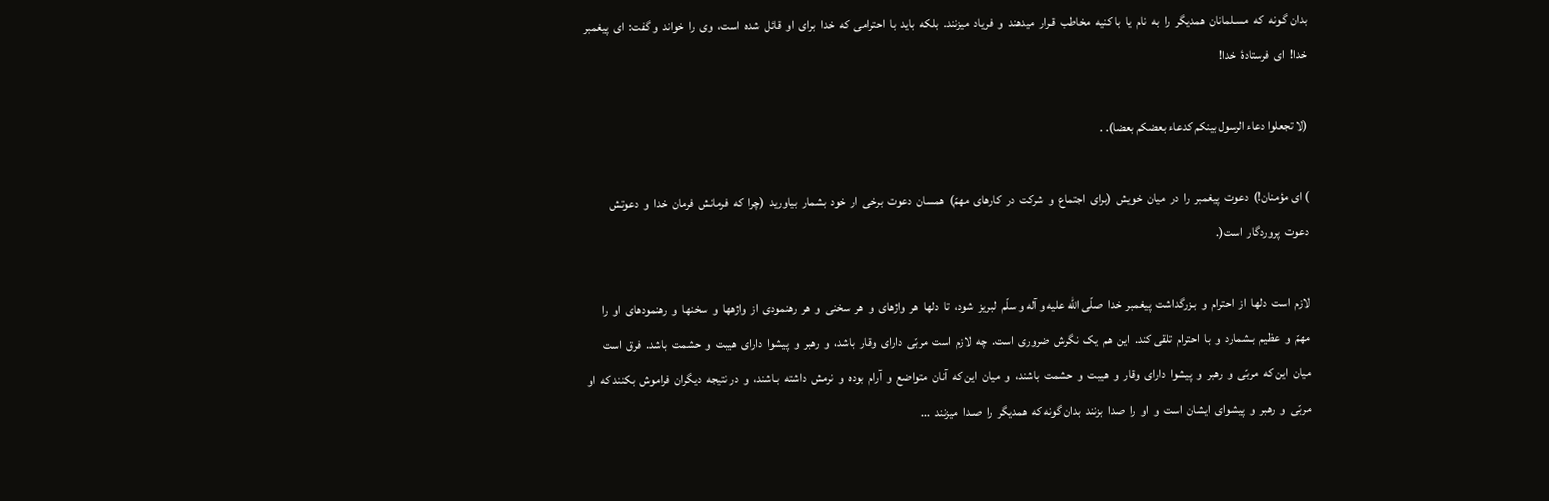بدان گـونه  که  مسـلمانان  همدیگر  را  به  نام  یا  با کنیه  مخاطب  قـرار  میدهند  و  فریاد  میزنند.  بلکه  باید  با  احترامی  که  خدا  برای  او  قائل  شده  است،  وی  را  خواند  و گفت:  ای  پیغمبر  خدا!  ای  فرستادۀ  خدا!

(لا تجعلوا دعاء الرسول بینکم کدعاء بعضکم بعضا). .

) ای مؤمنان!)  دعوت  پیغمبر  را  در  میان  خویش  (برای  اجتماع  و  شرکت  در  کارهای  مهمّ)  همسان  دعوت  برخی  ار  خود  بشمار  بیاورید  (چرا  که  فرمانش  فرمان  خدا  و  دعوتش  دعوت  پروردگار  است‌(.

لازم  است  دلها  از  احترام  و  بـزرگداشت  پیغمبر  خدا  صلّی الله علیه و آله و سلّم  لبریز  شود،  تا  دلها  هر  واژهای  و  هر  سخنی  و  هر  رهنمودی  از  واژهها  و  سخنها  و  رهنمودهای  او  را  مهمّ  و  عظیم  بـشمارد  و  با  احترام  تلقی کند.  این  هم  یک  نگرش  ضروری  است.  چه  لازم  است  مربّی  دارای  وقار  باشد،  و  رهبر  و  پیشوا  دارای  هیبت  و  حشمت  باشد.  فرق  است  میان  این که  مربّی  و  رهبر  و  پیشوا  دارای  وقار  و  هیبت  و  حشمت  باشند،  و  میان  این که  آنان  متواضع  و  آرام  بوده  و  نرمش  داشته  بـاشند،  و  در نتیجه  دیگران  فراموش  بکنند که  او  مربّی  و  رهبر  و  پیشوای  ایشان  است  و  او  را  صدا  بزنند  بدان گونه که  همدیگر  را  صـدا  میزنند  ...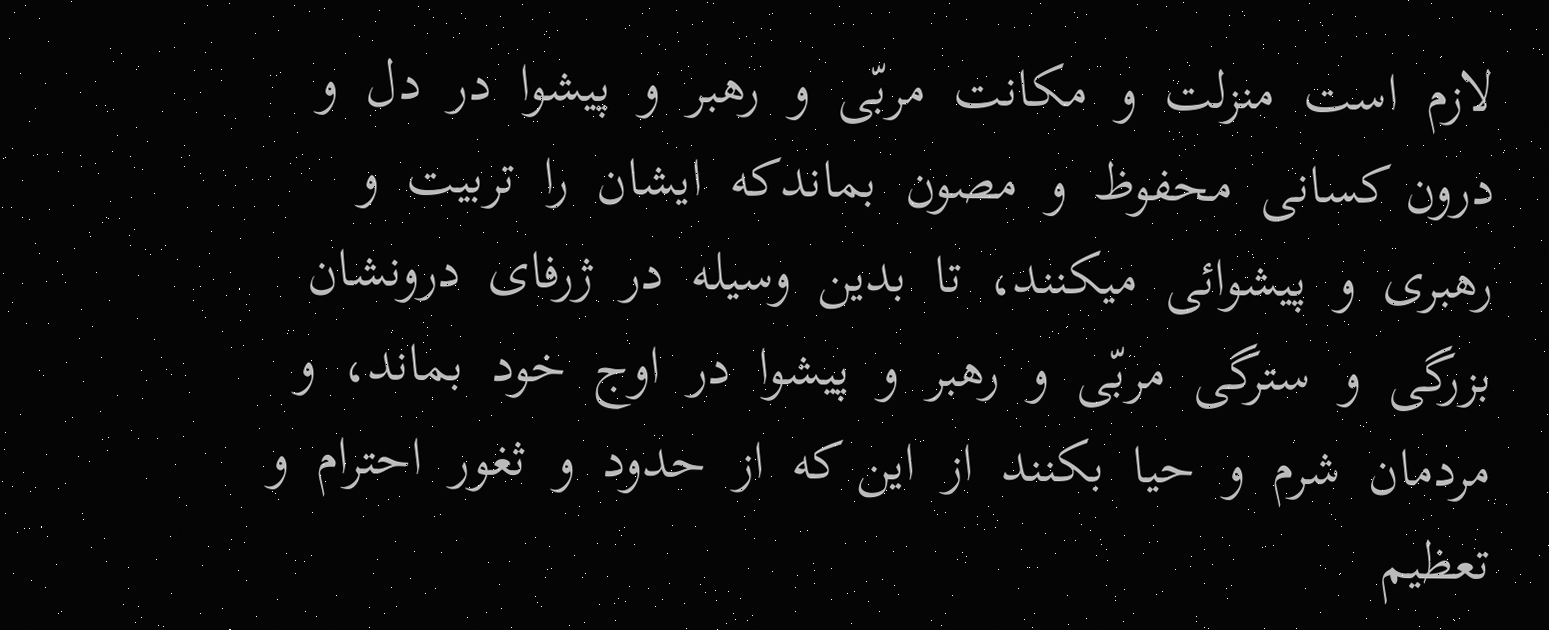لازم  است  منزلت  و  مکانت  مربّی  و  رهبر  و  پیشوا  در  دل  و  درون کسانی  محفوظ  و  مصون  بماندکه  ایشان  را  تربیت  و  رهبری  و  پیشوائی  میکنند،  تا  بدین  وسیله  در  ژرفای  درونشان  بزرگی  و  سترگی  مربّی  و  رهبر  و  پیشوا  در  اوج  خود  بماند،  و  مردمان  شرم  و  حیا  بکنند  از  این که  از  حدود  و  ثغور  احترام  و  تعظیم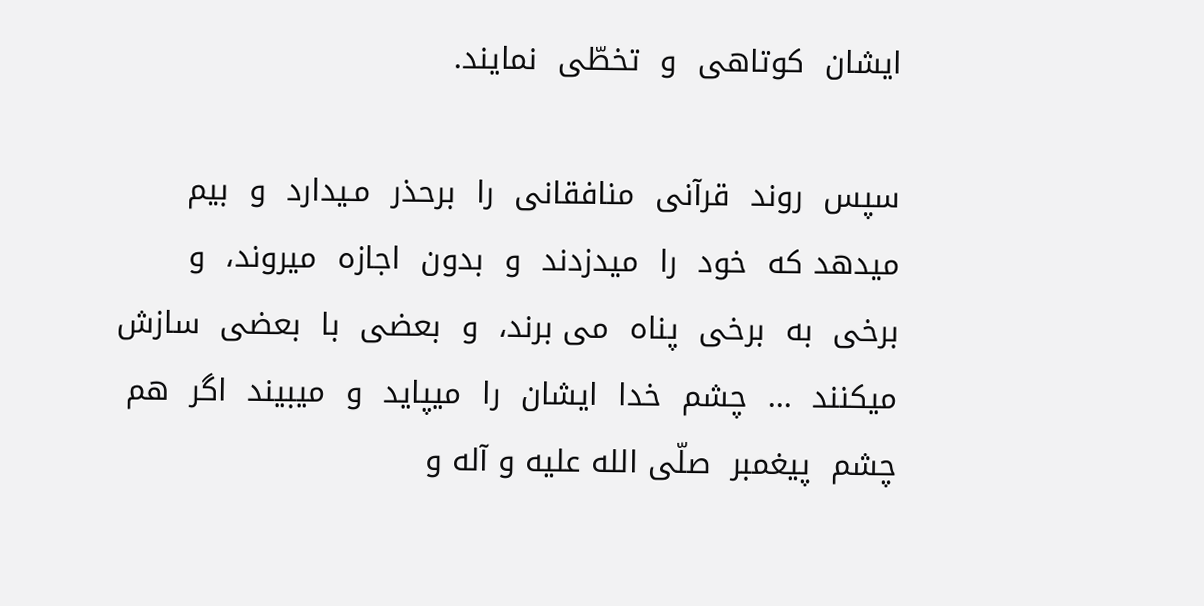ایشان  کوتاهی  و  تخطّی  نمایند.

سپس  روند  قرآنی  منافقانی  را  برحذر  مـیدارد  و  بیم  میدهد که  خود  را  میدزدند  و  بدون  اجازه  میروند،  و  برخی  به  برخی  پناه  می برند،  و  بعضی  با  بعضی  سازش  میکنند  ...  چشم  خدا  ایشان  را  میپاید  و  میبیند  اگر  هم  چشم  پیغمبر  صلّی الله علیه و آله و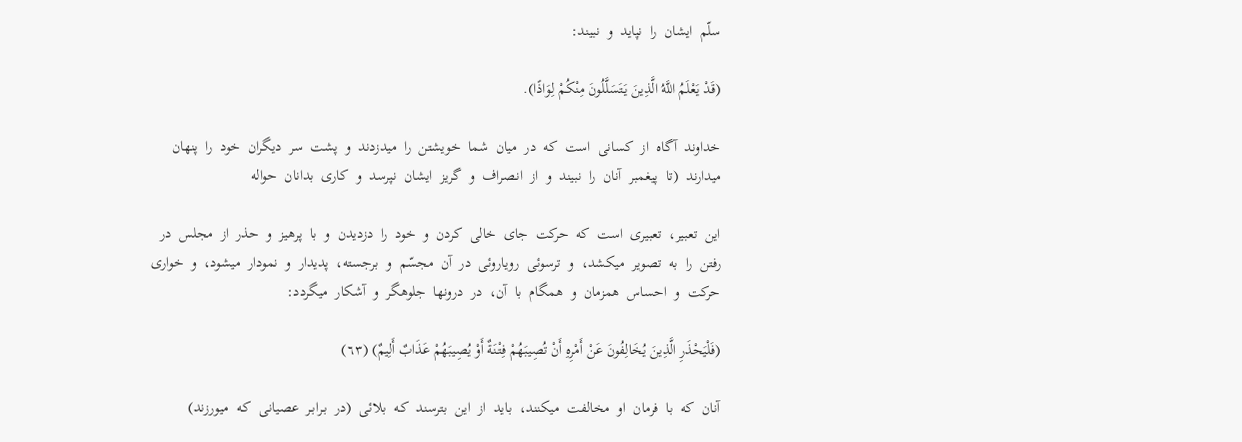سلّم  ایشان  را  نپاید  و  نبیند:

(قَدْ یَعْلَمُ اللَّهُ الَّذِینَ یَتَسَلَّلُونَ مِنْکُمْ لِوَاذًا).

خداوند  آگاه  از  کسانی  است  که  در  میان  شما  خویشتن  را  میدزدند  و  پشت  سر  دیگران  خود  را  پنهان  میدارند  (تا  پیغمبر  آنان  را  نبیند  و  از  انـصراف  و  گریز  ایشان  نپرسد  و  کاری  بدانان  حواله

این  تعبیر،  تعبیری  است  که  حرکت  جای  خالی  کردن  و  خود  را  دزدیدن  و  با  پرهیز  و  حذر  از  مجلس  در  رفتن  را  به  تصویر  میکشد،  و  ترسوئی  رویاروئی  در  آن  مجسّم  و  برجسته،  پدیدار  و  نمودار  میشود،  و  خواری  حرکت  و  احساس  همزمان  و  همگام  با  آن،  در  درونها  جلوهگر  و  آشکار  میگردد:

(فَلْیَحْذَرِ الَّذِینَ یُخَالِفُونَ عَنْ أَمْرِهِ أَنْ تُصِیبَهُمْ فِتْنَةٌ أَوْ یُصِیبَهُمْ عَذَابٌ أَلِیمٌ) (٦٣)

آنان  که  با  فرمان  او  مخالفت  میکنند،  باید  از  این  بترسند  کـه  بلائی  (در  بـرابـر  عصیانی  کـه  میورزند)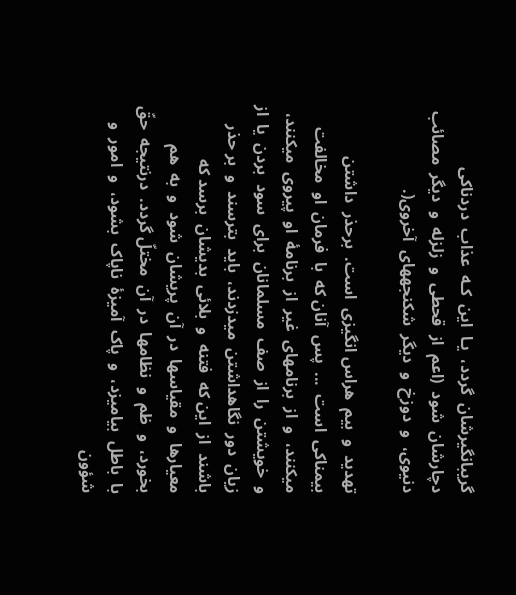گریبانگیرشان  گردد،  یـا  این  کـه  عذاب  دردناکی  دچارشان  شود  (اعم  از  قحطی  و  زلزله  و  دیگر  مصائب  دنیوی،  و  دوزخ  و  دیگر  شکنجههای  آخروی‌(.

تهدید  و  بیم  هراس انگیزی  است.  برحذر  داشتن  بیمناکی  است  ...  پس  آنان که  با  فرمان  او  مخالفت  میکنند،  و  از  برنامهای  غیر  از  برنامۀ  او  پیروی  میکنند،  و  خویشتن  را  از  صف  مسلمانان  برای  سود  بردن  یا  از  زیان  دور  نگاهداشتن  میدزدند،  باید  بترسند  و  بر حذر  باشند  از  این که  فتنه  و  بلائی  بدیشان  برسد که  معیارها  و  مقیاسها  در  آن  پریشان  شود  و  به  هم  بخورد،  و  ظم  و  نظامها  در  آن  مختلّ گردد.  درنتیجه  حقّ  با  باطل  بیامیزد،  و  پاک  آمیزۀ  ناپاک  بشود،  و  امور  و  شؤون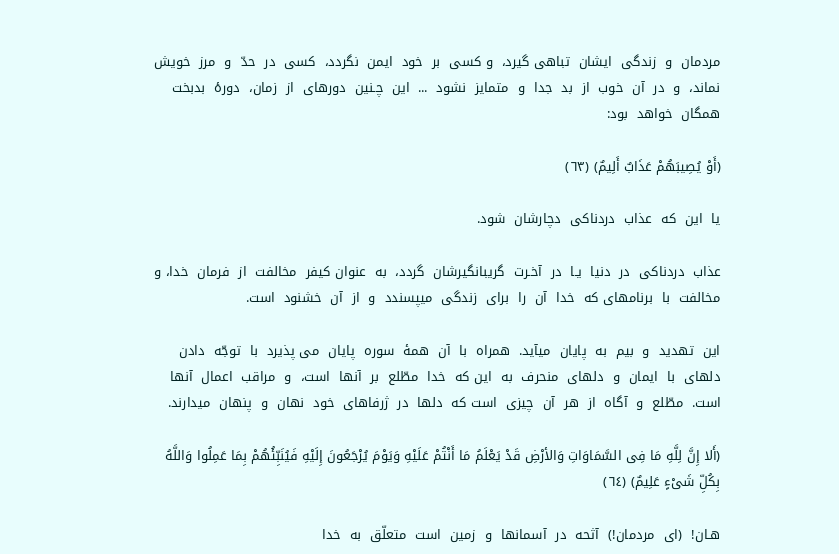مردمان  و  زندگی  ایشان  تباهی گیرد،  و کسی  بر  خود  ایمن  نگردد،  کسی  در  حدّ  و  مرز  خویش  نماند،  و  در  آن  خوب  از  بد  جدا  و  متمایز  نشود  ...  این  چـنین  دورهای  از  زمان،  دورۀ  بدبخت  همگان  خواهد  بود:

(أَوْ یُصِیبَهُمْ عَذَابٌ أَلِیمٌ) (٦٣)

یا  این  که  عذاب  دردناکی  دچارشان  شود.

عذاب  دردناکی  در  دنیا  یـا  در  آخـرت  گریبانگیرشان  گردد،  به  عنوان کیفر  مخالفت  از  فرمان  خدا، و  مخالفت  با  برنامهای که  خدا  آن  را  برای  زندگی  میپسندد  و  از  آن  خشنود  است‌.

این  تهدید  و  بیم  به  پایان  میآید.  همراه  با  آن  همۀ  سوره  پایان  می پذیرد  با  توجّه  دادن  دلهای  با  ایمان  و  دلهای  منحرف  به  این که  خدا  مطّلع  بر  آنها  است،  و  مراقب  اعمال  آنها  است.  مطّلع  و  آگاه  از  هر  آن  چیزی  است که  دلها  در  ژرفاهای  خود  نهان  و  پنهان  میدارند.

(أَلا إِنَّ لِلَّهِ مَا فِی السَّمَاوَاتِ وَالأرْضِ قَدْ یَعْلَمُ مَا أَنْتُمْ عَلَیْهِ وَیَوْمَ یُرْجَعُونَ إِلَیْهِ فَیُنَبِّئُهُمْ بِمَا عَمِلُوا وَاللَّهُ بِکُلِّ شَیْءٍ عَلِیمٌ) (٦٤)

هـان!  (ای  مردمان!)  آثحه  در  آسمانها  و  زمین  است  متعلّق  به  خدا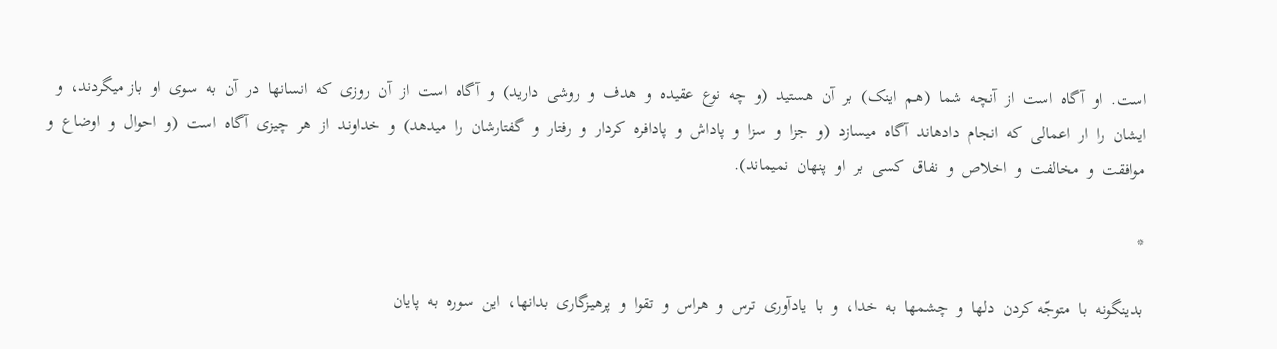است.  او  آگاه  است  از  آنچه  شما  (هـم  اینک)  بر  آن  هستید  (و  چه  نوع  عقیده  و  هدف  و  روشی  دارید)  و  آگاه  است  از  آن  روزی  که  انسانها  در  آن  به  سوی  او  باز میگردند،  و  ایشان  را  ار  اعمالی  که  انجام  دادهاند  آگاه  میسازد  (و  جزا  و  سزا  و  پاداش  و  پادافره  کردار  و  رفتار  و  گفتارشان  را  میدهد)  و  خداونـد  از  هر  چیزی  آگاه  است  (و  احوال  و  اوضاع  و  موافقت  و  مخالفت  و  اخلاص  و  نفاق  کسی  بر  او  پنهان  نمیماند).

*

بدینگونه  با  متوجّه کردن  دلها  و  چشمها  به  خدا،  و  با  یادآوری  ترس  و  هراس  و  تقوا  و  پرهیـزگاری  بدانها،  این  سوره  به  پایان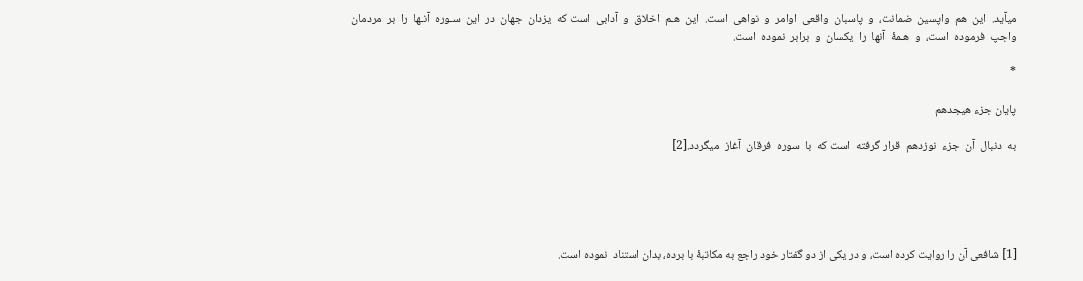میآید.  این  هم  واپسین  ضمانت،  و  پاسبان  واقعی  اوامر  و  نواهی  است.  این  هـم  اخلاق  و  آدابی  است که  یزدان  جهان  در  این  سـوره  آنـها  را  بر  مردمان  واجپ  فرموده  است،  و  هـمۀ  آنها  را  یکسان  و  برابر  نموده  است‌.

*

پایان جزء هیجدهم

به  دنبال  آن  جزء  نوزدهم  قرار گرفته  است که  با  سوره  فرقان  آغاز  میگردد.[2]





[1] شافعی آن را روایت کرده است، و در یکی از دو گفتار خود راجع به مکاتبۀ با برده، بدان استناد  نموده است‌.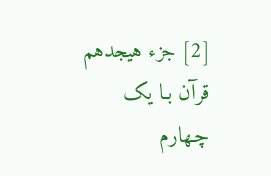[2] جزء هیجدهم قرآن بـا یک چـهارم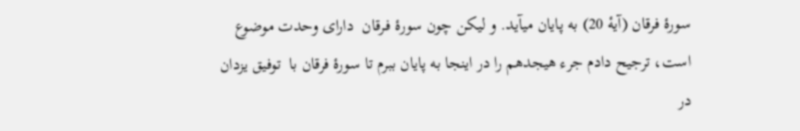سورۀ فرقان (آیۀ 20) به پایان میآید. و لیکن چون سورۀ فـرقان  دارای وحدت موضوع است، ترجیح دادم جرء هیجدهم را در اینجا به پایان ببرم تا سورۀ فرقان با  توفیق یزدان در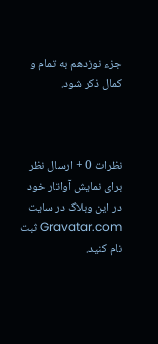جزء نوزدهم به تمام و کمال ذکر شود.



نظرات 0 + ارسال نظر
برای نمایش آواتار خود در این وبلاگ در سایت Gravatar.com ثبت نام کنید.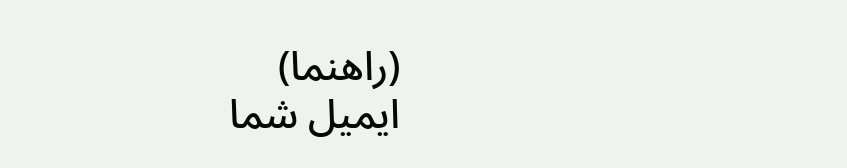(راهنما)
ایمیل شما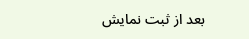بعد از ثبت نمایش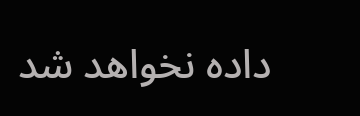داده نخواهد شد